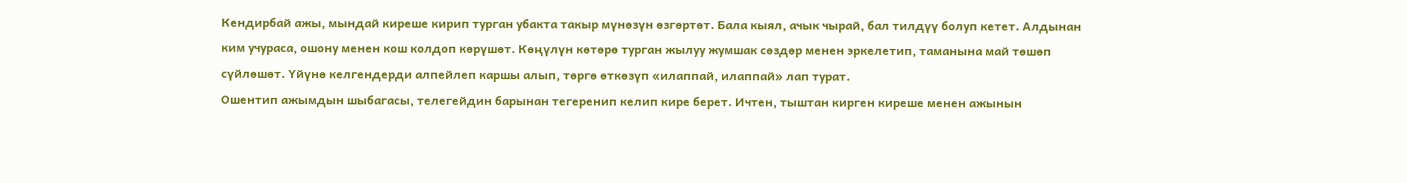Кендирбай ажы, мындай киреше кирип турган убакта такыр мүнөзүн өзгөртөт. Бала кыял, ачык чырай, бал тилдүү болуп кетет. Алдынан ким учураса, ошону менен кош колдоп көрүшөт. Көңүлүн көтөрө турган жылуу жумшак сөздөр менен эркелетип, таманына май төшөп сүйлөшөт. Үйүнө келгендерди алпейлеп каршы алып, төргө өткөзүп «илаппай, илаппай» лап турат.
Ошентип ажымдын шыбагасы, телегейдин барынан тегеренип келип кире берет. Ичтен, тыштан кирген киреше менен ажынын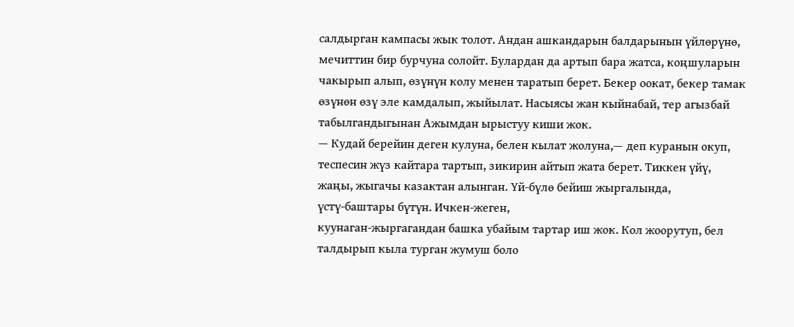салдырган кампасы жык толот. Андан ашкандарын балдарынын үйлөрүнө, мечиттин бир бурчуна солойт. Булардан да артып бара жатса, коңшуларын чакырып алып, өзүнүн колу менен таратып берет. Бекер оокат, бекер тамак өзүнөн өзү эле камдалып, жыйылат. Насыясы жан кыйнабай, тер агызбай табылгандыгынан Ажымдан ырыстуу киши жок.
— Кудай берейин деген кулуна, белен кылат жолуна,— деп куранын окуп, теспесин жүз кайтара тартып, зикирин айтып жата берет. Тиккен үйү, жаңы, жыгачы казактан алынган. Үй-бүлө бейиш жыргалында,
үстү-баштары бүтүн. Ичкен-жеген,
куунаган-жыргагандан башка убайым тартар иш жок. Кол жоорутуп, бел талдырып кыла турган жумуш боло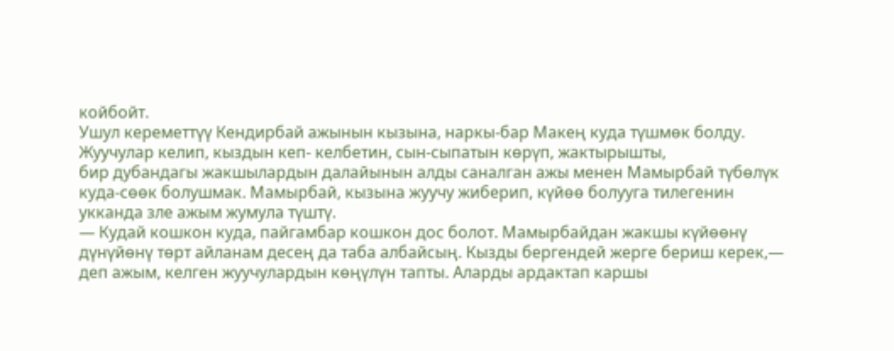койбойт.
Ушул кереметтүү Кендирбай ажынын кызына, наркы-бар Макең куда түшмөк болду. Жуучулар келип, кыздын кеп- келбетин, сын-сыпатын көрүп, жактырышты,
бир дубандагы жакшылардын далайынын алды саналган ажы менен Мамырбай түбөлүк куда-сөөк болушмак. Мамырбай, кызына жуучу жиберип, күйөө болууга тилегенин укканда зле ажым жумула түштү.
— Кудай кошкон куда, пайгамбар кошкон дос болот. Мамырбайдан жакшы күйөөнү дүнүйөнү төрт айланам десең да таба албайсың. Кызды бергендей жерге бериш керек,— деп ажым, келген жуучулардын көңүлүн тапты. Аларды ардактап каршы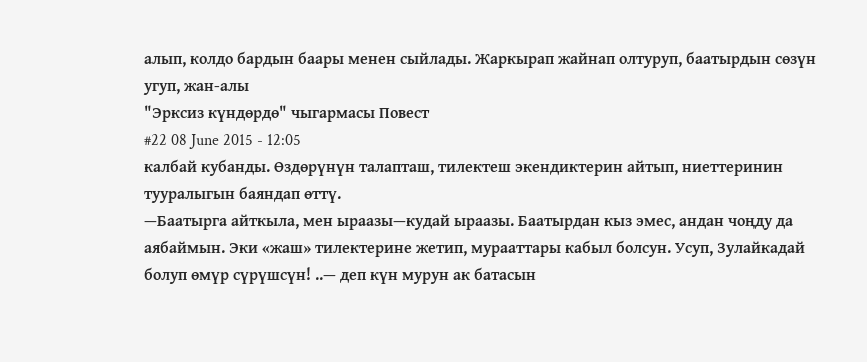алып, колдо бардын баары менен сыйлады. Жаркырап жайнап олтуруп, баатырдын сөзүн угуп, жан-алы
"Эрксиз күндөрдө" чыгармасы Повест
#22 08 June 2015 - 12:05
калбай кубанды. Өздөрүнүн талапташ, тилектеш экендиктерин айтып, ниеттеринин тууралыгын баяндап өттү.
—Баатырга айткыла, мен ыраазы—кудай ыраазы. Баатырдан кыз эмес, андан чоңду да аябаймын. Эки «жаш» тилектерине жетип, мурааттары кабыл болсун. Усуп, Зулайкадай болуп өмүр сүрүшсүн! ..— деп күн мурун ак батасын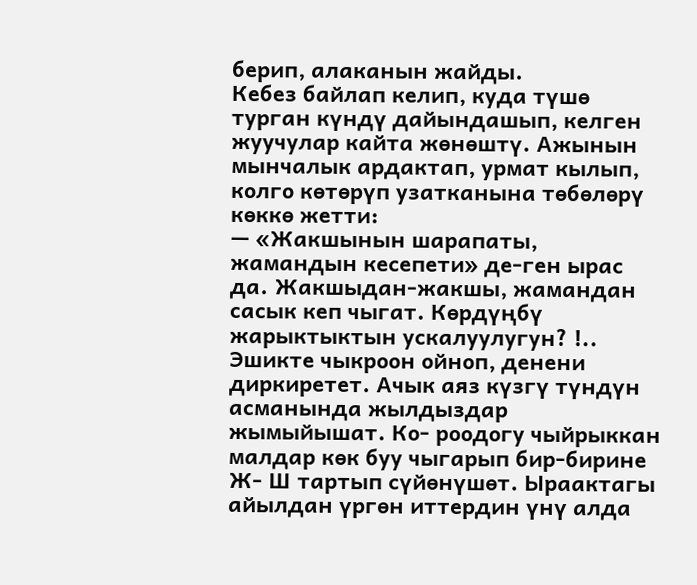берип, алаканын жайды.
Кебез байлап келип, куда түшө турган күндү дайындашып, келген жуучулар кайта жөнөштү. Ажынын мынчалык ардактап, урмат кылып, колго көтөрүп узатканына төбөлөрү көккө жетти:
— «Жакшынын шарапаты, жамандын кесепети» де-ген ырас да. Жакшыдан-жакшы, жамандан сасык кеп чыгат. Көрдүңбү жарыктыктын ускалуулугун? !..
Эшикте чыкроон ойноп, денени диркиретет. Ачык аяз күзгү түндүн асманында жылдыздар жымыйышат. Ко- роодогу чыйрыккан малдар көк буу чыгарып бир-бирине Ж- Ш тартып сүйөнүшөт. Ыраактагы айылдан үргөн иттердин үнү алда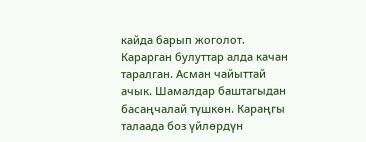кайда барып жоголот. Карарган булуттар алда качан таралган. Асман чайыттай ачык. Шамалдар баштагыдан басаңчалай түшкөн. Караңгы талаада боз үйлөрдүн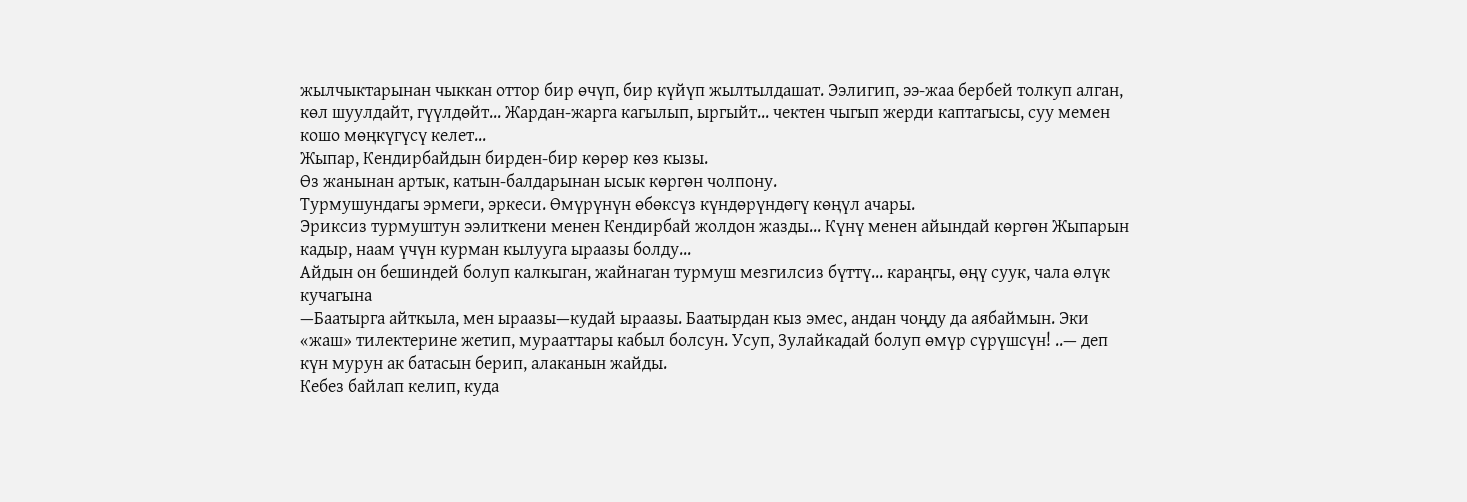жылчыктарынан чыккан оттор бир өчүп, бир күйүп жылтылдашат. Ээлигип, ээ-жаа бербей толкуп алган, көл шуулдайт, гүүлдөйт... Жардан-жарга кагылып, ыргыйт... чектен чыгып жерди каптагысы, суу мемен кошо мөңкүгүсү келет...
Жыпар, Кендирбайдын бирден-бир көрөр көз кызы.
Өз жанынан артык, катын-балдарынан ысык көргөн чолпону.
Турмушундагы эрмеги, эркеси. Өмүрүнүн өбөксүз күндөрүндөгү көңүл ачары.
Эриксиз турмуштун ээлиткени менен Кендирбай жолдон жазды... Күнү менен айындай көргөн Жыпарын кадыр, наам үчүн курман кылууга ыраазы болду...
Айдын он бешиндей болуп калкыган, жайнаган турмуш мезгилсиз бүттү... караңгы, өңү суук, чала өлүк кучагына
—Баатырга айткыла, мен ыраазы—кудай ыраазы. Баатырдан кыз эмес, андан чоңду да аябаймын. Эки «жаш» тилектерине жетип, мурааттары кабыл болсун. Усуп, Зулайкадай болуп өмүр сүрүшсүн! ..— деп күн мурун ак батасын берип, алаканын жайды.
Кебез байлап келип, куда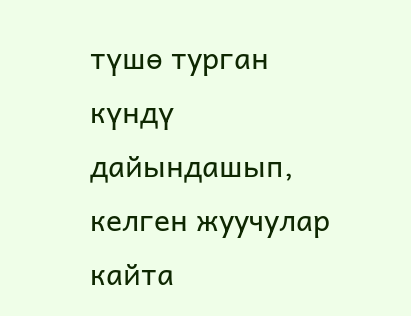түшө турган күндү дайындашып, келген жуучулар кайта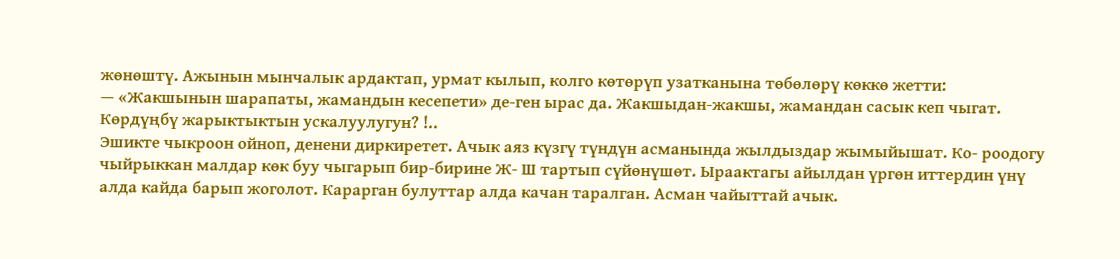жөнөштү. Ажынын мынчалык ардактап, урмат кылып, колго көтөрүп узатканына төбөлөрү көккө жетти:
— «Жакшынын шарапаты, жамандын кесепети» де-ген ырас да. Жакшыдан-жакшы, жамандан сасык кеп чыгат. Көрдүңбү жарыктыктын ускалуулугун? !..
Эшикте чыкроон ойноп, денени диркиретет. Ачык аяз күзгү түндүн асманында жылдыздар жымыйышат. Ко- роодогу чыйрыккан малдар көк буу чыгарып бир-бирине Ж- Ш тартып сүйөнүшөт. Ыраактагы айылдан үргөн иттердин үнү алда кайда барып жоголот. Карарган булуттар алда качан таралган. Асман чайыттай ачык.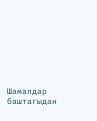Шамалдар баштагыдан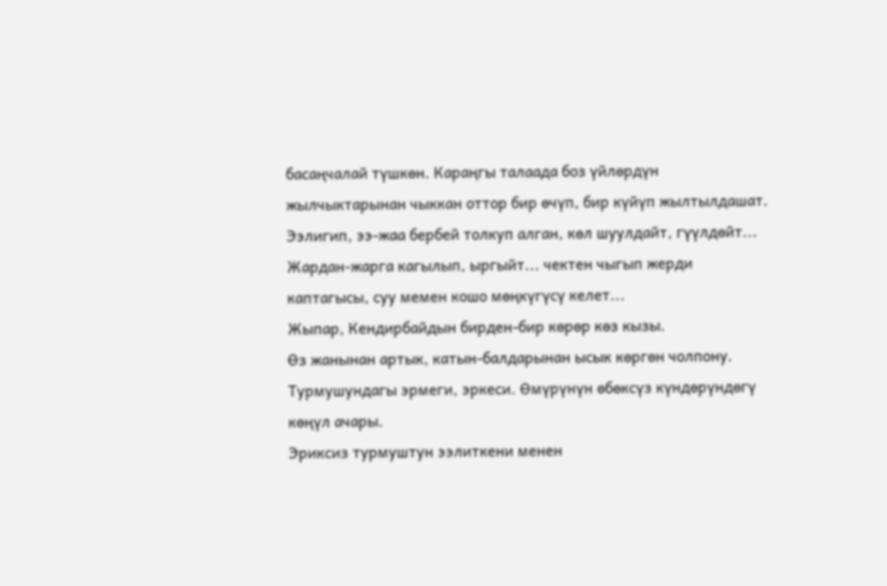басаңчалай түшкөн. Караңгы талаада боз үйлөрдүн жылчыктарынан чыккан оттор бир өчүп, бир күйүп жылтылдашат. Ээлигип, ээ-жаа бербей толкуп алган, көл шуулдайт, гүүлдөйт... Жардан-жарга кагылып, ыргыйт... чектен чыгып жерди каптагысы, суу мемен кошо мөңкүгүсү келет...
Жыпар, Кендирбайдын бирден-бир көрөр көз кызы.
Өз жанынан артык, катын-балдарынан ысык көргөн чолпону.
Турмушундагы эрмеги, эркеси. Өмүрүнүн өбөксүз күндөрүндөгү көңүл ачары.
Эриксиз турмуштун ээлиткени менен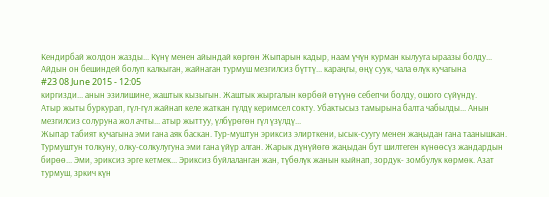Кендирбай жолдон жазды... Күнү менен айындай көргөн Жыпарын кадыр, наам үчүн курман кылууга ыраазы болду...
Айдын он бешиндей болуп калкыган, жайнаган турмуш мезгилсиз бүттү... караңгы, өңү суук, чала өлүк кучагына
#23 08 June 2015 - 12:05
киргизди... анын эзилишине, жаштык кызыгын. Жаштык жыргалын көрбөй өтүүнө себепчи болду, ошого сүйүндү.
Атыр жыты буркурап, гүл-гүл жайнап келе жаткан гүлдү керимсел сокту. Убактысыз тамырына балта чабылды... Анын мезгилсиз солуруна жол ачты... атыр жыттуу, үлбүрөгөн гүл үзүлдү...
Жыпар табият кучагына эми гана аяк баскан. Тур-муштун эриксиз элирткени, ысык-суугу менен жаңыдан гана таанышкан. Турмуштун толкуну, олку-солкулугуна эми гана үйүр алган. Жарык дүнүйөгө жаңыдан бут шилтеген күнөөсүз жандардын бирөө... Эми, эриксиз эрге кетмек... Эриксиз буйлаланган жан, түбөлүк жанын кыйнап, зордук- зомбулук көрмөк. Азат турмуш, зркич күн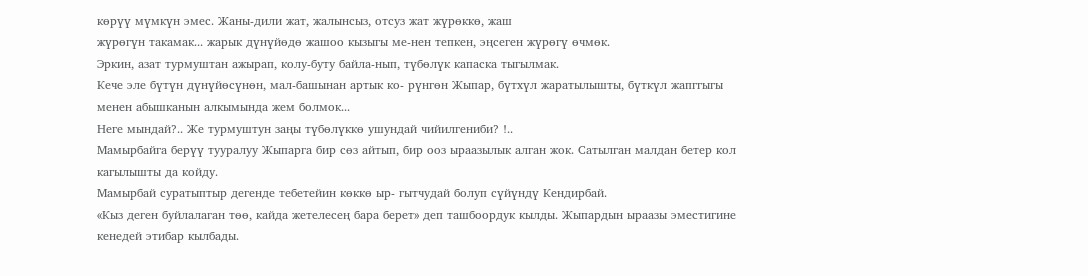көрүү мүмкүн эмес. Жаны-дили жат, жалынсыз, отсуз жат жүрөккө, жаш
жүрөгүн такамак... жарык дүнүйөдө жашоо кызыгы ме-нен тепкен, эңсеген жүрөгү өчмөк.
Эркин, азат турмуштан ажырап, колу-буту байла-нып, түбөлүк капаска тыгылмак.
Кече эле бүтүн дүнүйөсүнөн, мал-башынан артык ко- рүнгөн Жыпар, бүтхүл жаратылышты, бүткүл жапггыгы менен абышканын алкымында жем болмок...
Неге мындай?.. Же турмуштун заңы түбөлүккө ушундай чийилгениби? !..
Мамырбайга берүү тууралуу Жыпарга бир сөз айтып, бир ооз ыраазылык алган жок. Сатылган малдан бетер кол кагылышты да койду.
Мамырбай суратыптыр дегенде тебетейин көккө ыр- гытчудай болуп сүйүндү Кендирбай.
«Кыз деген буйлалаган төө, кайда жетелесең бара берет» деп ташбоордук кылды. Жыпардын ыраазы эместигине кенедей этибар кылбады.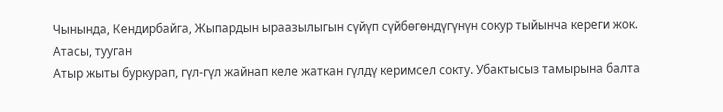Чынында, Кендирбайга, Жыпардын ыраазылыгын сүйүп сүйбөгөндүгүнүн сокур тыйынча кереги жок. Атасы, тууган
Атыр жыты буркурап, гүл-гүл жайнап келе жаткан гүлдү керимсел сокту. Убактысыз тамырына балта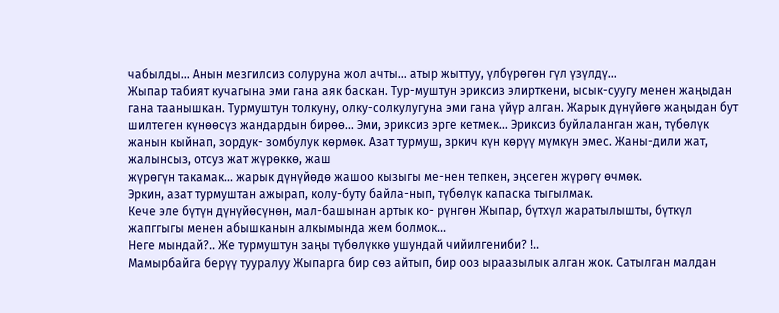чабылды... Анын мезгилсиз солуруна жол ачты... атыр жыттуу, үлбүрөгөн гүл үзүлдү...
Жыпар табият кучагына эми гана аяк баскан. Тур-муштун эриксиз элирткени, ысык-суугу менен жаңыдан гана таанышкан. Турмуштун толкуну, олку-солкулугуна эми гана үйүр алган. Жарык дүнүйөгө жаңыдан бут шилтеген күнөөсүз жандардын бирөө... Эми, эриксиз эрге кетмек... Эриксиз буйлаланган жан, түбөлүк жанын кыйнап, зордук- зомбулук көрмөк. Азат турмуш, зркич күн көрүү мүмкүн эмес. Жаны-дили жат, жалынсыз, отсуз жат жүрөккө, жаш
жүрөгүн такамак... жарык дүнүйөдө жашоо кызыгы ме-нен тепкен, эңсеген жүрөгү өчмөк.
Эркин, азат турмуштан ажырап, колу-буту байла-нып, түбөлүк капаска тыгылмак.
Кече эле бүтүн дүнүйөсүнөн, мал-башынан артык ко- рүнгөн Жыпар, бүтхүл жаратылышты, бүткүл жапггыгы менен абышканын алкымында жем болмок...
Неге мындай?.. Же турмуштун заңы түбөлүккө ушундай чийилгениби? !..
Мамырбайга берүү тууралуу Жыпарга бир сөз айтып, бир ооз ыраазылык алган жок. Сатылган малдан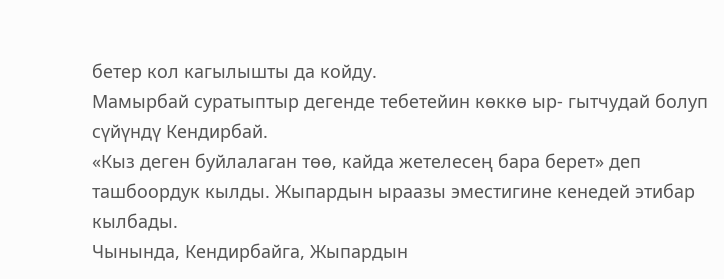бетер кол кагылышты да койду.
Мамырбай суратыптыр дегенде тебетейин көккө ыр- гытчудай болуп сүйүндү Кендирбай.
«Кыз деген буйлалаган төө, кайда жетелесең бара берет» деп ташбоордук кылды. Жыпардын ыраазы эместигине кенедей этибар кылбады.
Чынында, Кендирбайга, Жыпардын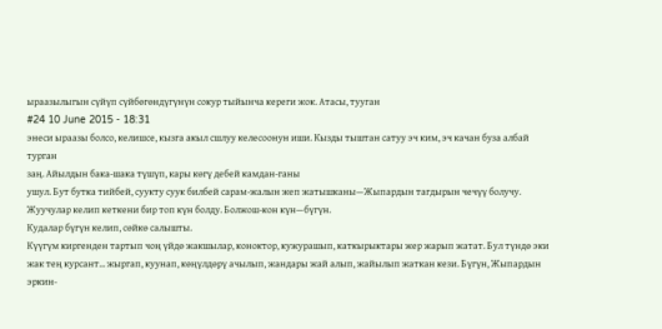ыраазылыгын сүйүп сүйбөгөндүгүнүн сокур тыйынча кереги жок. Атасы, тууган
#24 10 June 2015 - 18:31
энеси ыраазы болсо, келишсе, кызга акыл сшлуу келесоонун иши. Кызды тыштан сатуу эч ким, эч качан буза албай турган
заң. Айылдын бака-шака түшүп, кары көгү дебей камдан-ганы
ушул. Бут бутка тийбей, суукту суук билбей сарам-жалын жеп жатышканы—Жыпардын тагдырын чечүү болучу.
Жуучулар келип кеткени бир топ күн болду. Болжош-кон күн—бүгүн.
Кудалар бүгүн келип, сөйкө салышты.
Күүгүм киргенден тартып чоң үйдө жакшылар, коноктор, кужурашып, каткырыктары жер жарып жатат. Бул түндө эки жак тең курсант... жыргап, куунап, көңүлдөрү ачылып, жандары жай алып, жайылып жаткан кези. Бүгүн, Жыпардын эркин-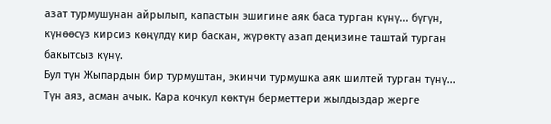азат турмушунан айрылып, капастын эшигине аяк баса турган күнү... бүгүн, күнөөсүз кирсиз көңүлдү кир баскан, жүрөктү азап деңизине таштай турган бакытсыз күнү.
Бул түн Жыпардын бир турмуштан, экинчи турмушка аяк шилтей турган түнү...
Түн аяз, асман ачык. Кара кочкул көктүн берметтери жылдыздар жерге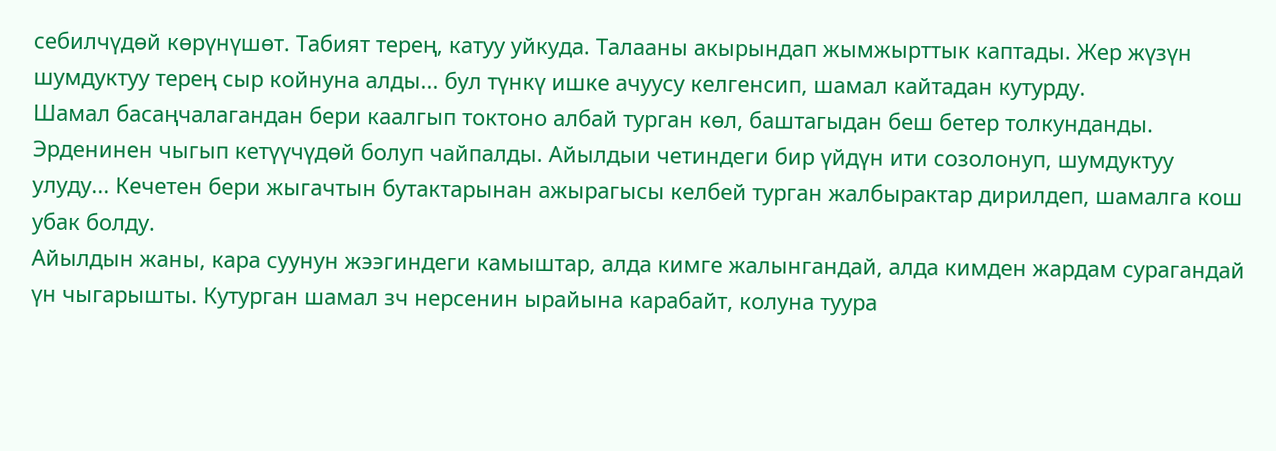себилчүдөй көрүнүшөт. Табият терең, катуу уйкуда. Талааны акырындап жымжырттык каптады. Жер жүзүн шумдуктуу терең сыр койнуна алды... бул түнкү ишке ачуусу келгенсип, шамал кайтадан кутурду.
Шамал басаңчалагандан бери каалгып токтоно албай турган көл, баштагыдан беш бетер толкунданды. Эрденинен чыгып кетүүчүдөй болуп чайпалды. Айылдыи четиндеги бир үйдүн ити созолонуп, шумдуктуу улуду... Кечетен бери жыгачтын бутактарынан ажырагысы келбей турган жалбырактар дирилдеп, шамалга кош убак болду.
Айылдын жаны, кара суунун жээгиндеги камыштар, алда кимге жалынгандай, алда кимден жардам сурагандай үн чыгарышты. Кутурган шамал зч нерсенин ырайына карабайт, колуна туура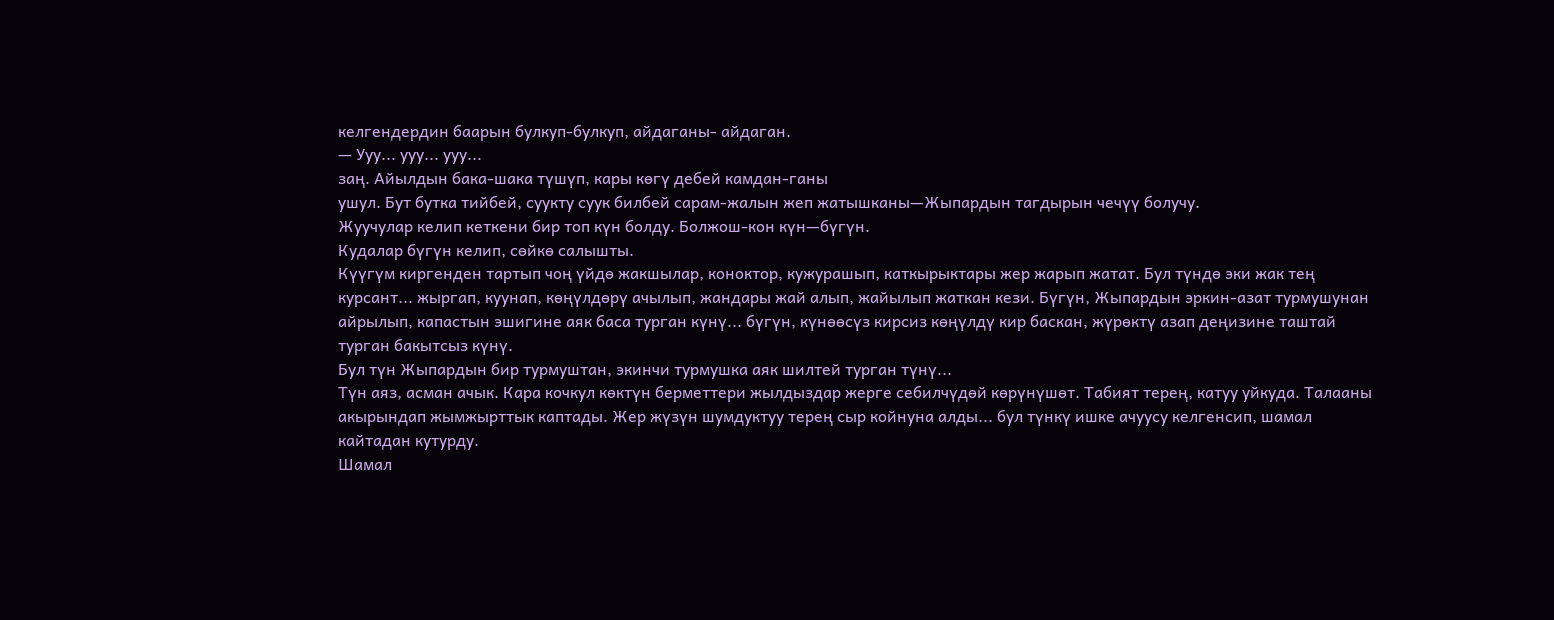келгендердин баарын булкуп-булкуп, айдаганы- айдаган.
— Ууу... ууу... ууу...
заң. Айылдын бака-шака түшүп, кары көгү дебей камдан-ганы
ушул. Бут бутка тийбей, суукту суук билбей сарам-жалын жеп жатышканы—Жыпардын тагдырын чечүү болучу.
Жуучулар келип кеткени бир топ күн болду. Болжош-кон күн—бүгүн.
Кудалар бүгүн келип, сөйкө салышты.
Күүгүм киргенден тартып чоң үйдө жакшылар, коноктор, кужурашып, каткырыктары жер жарып жатат. Бул түндө эки жак тең курсант... жыргап, куунап, көңүлдөрү ачылып, жандары жай алып, жайылып жаткан кези. Бүгүн, Жыпардын эркин-азат турмушунан айрылып, капастын эшигине аяк баса турган күнү... бүгүн, күнөөсүз кирсиз көңүлдү кир баскан, жүрөктү азап деңизине таштай турган бакытсыз күнү.
Бул түн Жыпардын бир турмуштан, экинчи турмушка аяк шилтей турган түнү...
Түн аяз, асман ачык. Кара кочкул көктүн берметтери жылдыздар жерге себилчүдөй көрүнүшөт. Табият терең, катуу уйкуда. Талааны акырындап жымжырттык каптады. Жер жүзүн шумдуктуу терең сыр койнуна алды... бул түнкү ишке ачуусу келгенсип, шамал кайтадан кутурду.
Шамал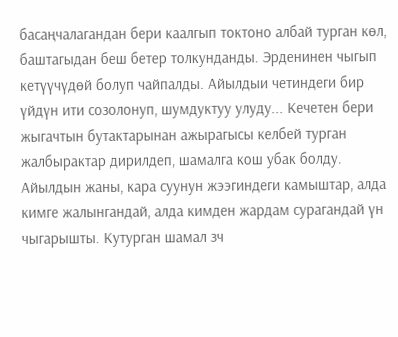басаңчалагандан бери каалгып токтоно албай турган көл, баштагыдан беш бетер толкунданды. Эрденинен чыгып кетүүчүдөй болуп чайпалды. Айылдыи четиндеги бир үйдүн ити созолонуп, шумдуктуу улуду... Кечетен бери жыгачтын бутактарынан ажырагысы келбей турган жалбырактар дирилдеп, шамалга кош убак болду.
Айылдын жаны, кара суунун жээгиндеги камыштар, алда кимге жалынгандай, алда кимден жардам сурагандай үн чыгарышты. Кутурган шамал зч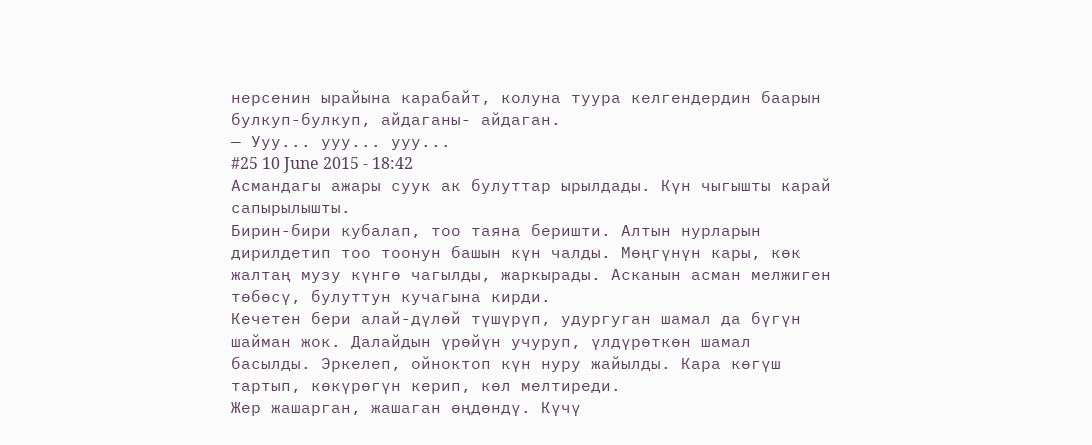нерсенин ырайына карабайт, колуна туура келгендердин баарын булкуп-булкуп, айдаганы- айдаган.
— Ууу... ууу... ууу...
#25 10 June 2015 - 18:42
Асмандагы ажары суук ак булуттар ырылдады. Күн чыгышты карай сапырылышты.
Бирин-бири кубалап, тоо таяна беришти. Алтын нурларын дирилдетип тоо тоонун башын күн чалды. Мөңгүнүн кары, көк жалтаң музу күнгө чагылды, жаркырады. Асканын асман мелжиген төбөсү, булуттун кучагына кирди.
Кечетен бери алай-дүлөй түшүрүп, удургуган шамал да бүгүн шайман жок. Далайдын үрөйүн учуруп, үлдүрөткөн шамал басылды. Эркелеп, ойноктоп күн нуру жайылды. Кара көгүш тартып, көкүрөгүн керип, көл мелтиреди.
Жер жашарган, жашаган өңдөндү. Күчү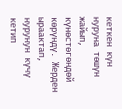кеткен күн нуруна төшүн жайып, күнөстөгөндөй көрүндү. Жерден ыраактап, нурунун күчү кетип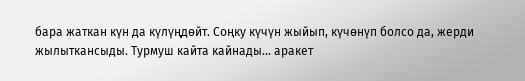бара жаткан күн да күлүңдөйт. Соңку күчүн жыйып, күчөнүп болсо да, жерди жылыткансыды. Турмуш кайта кайнады... аракет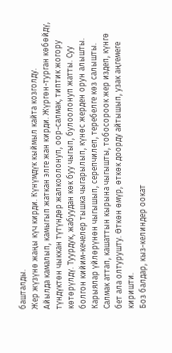башталды.
Жер жүзүнө жаңы күч кирди. Күнүмдүк кыймыл кайта козголду.
Айылда камалып, камыгып жаткан элге жан кирди. Жүргөн-турган көбөйдү, түндүктөн чыккан түтүндөр жалкоолонуп, оор-салмак, типтик жогору көтөрүлдү. Туурдук, жабуудан көк буу чыгып, булоолонуп жатты. Суу болгон кийим-кечелер тышка чыгарылып, күнөс жерден орун алышты.
Карыялар үйлөрүнөн чыгышып, серепчилеп, теребелге көз салышты. Салмак аттап, кашаттын кырына чыгышты, тобосороок жер издеп, күнгө бет ала олтурушту. Өткөн өмүр, өткөк доорду айтышып, узак аңгемеге киришти.
Боз балдар, кыз-келиндер оокат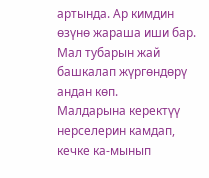артында. Ар кимдин өзүнө жараша иши бар. Мал тубарын жай башкалап жүргөндөрү андан көп.
Малдарына керектүү нерселерин камдап, кечке ка-мынып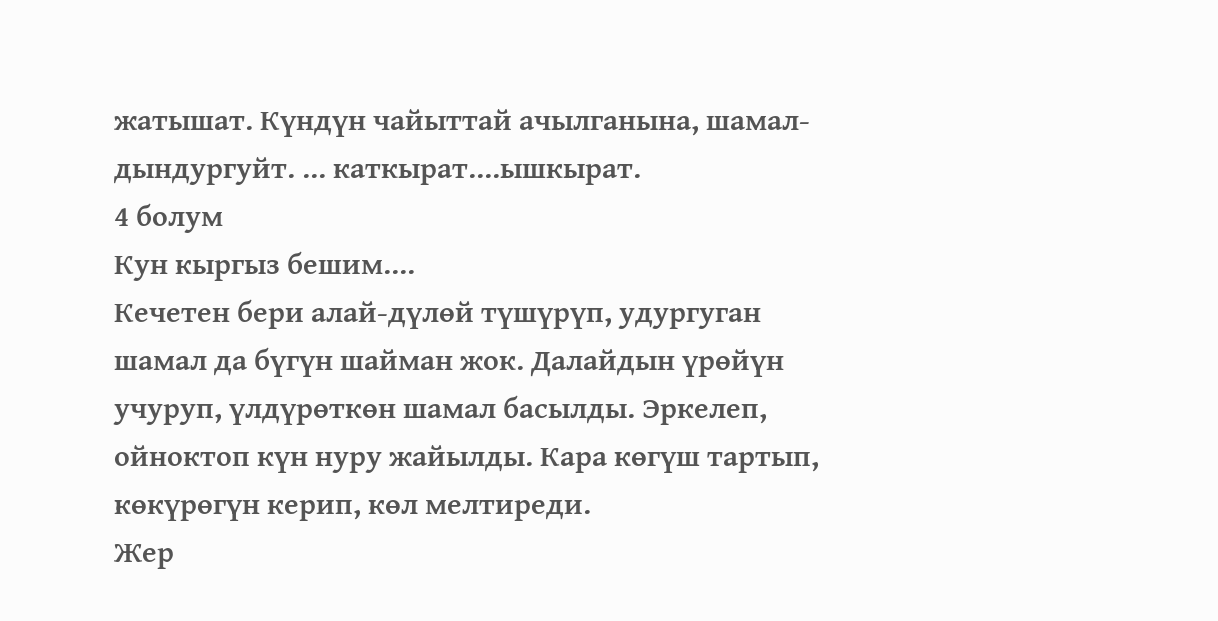жатышат. Күндүн чайыттай ачылганына, шамал-дындургуйт. ... каткырат....ышкырат.
4 болум
Кун кыргыз бешим....
Кечетен бери алай-дүлөй түшүрүп, удургуган шамал да бүгүн шайман жок. Далайдын үрөйүн учуруп, үлдүрөткөн шамал басылды. Эркелеп, ойноктоп күн нуру жайылды. Кара көгүш тартып, көкүрөгүн керип, көл мелтиреди.
Жер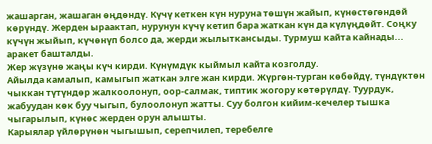жашарган, жашаган өңдөндү. Күчү кеткен күн нуруна төшүн жайып, күнөстөгөндөй көрүндү. Жерден ыраактап, нурунун күчү кетип бара жаткан күн да күлүңдөйт. Соңку күчүн жыйып, күчөнүп болсо да, жерди жылыткансыды. Турмуш кайта кайнады... аракет башталды.
Жер жүзүнө жаңы күч кирди. Күнүмдүк кыймыл кайта козголду.
Айылда камалып, камыгып жаткан элге жан кирди. Жүргөн-турган көбөйдү, түндүктөн чыккан түтүндөр жалкоолонуп, оор-салмак, типтик жогору көтөрүлдү. Туурдук, жабуудан көк буу чыгып, булоолонуп жатты. Суу болгон кийим-кечелер тышка чыгарылып, күнөс жерден орун алышты.
Карыялар үйлөрүнөн чыгышып, серепчилеп, теребелге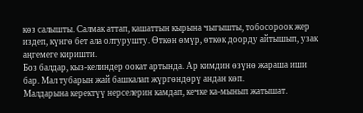көз салышты. Салмак аттап, кашаттын кырына чыгышты, тобосороок жер издеп, күнгө бет ала олтурушту. Өткөн өмүр, өткөк доорду айтышып, узак аңгемеге киришти.
Боз балдар, кыз-келиндер оокат артында. Ар кимдин өзүнө жараша иши бар. Мал тубарын жай башкалап жүргөндөрү андан көп.
Малдарына керектүү нерселерин камдап, кечке ка-мынып жатышат.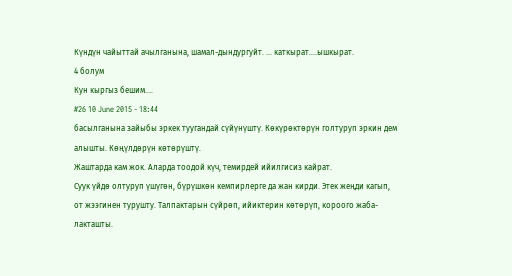Күндүн чайыттай ачылганына, шамал-дындургуйт. ... каткырат....ышкырат.
4 болум
Кун кыргыз бешим....
#26 10 June 2015 - 18:44
басылганына зайыбы эркек туугандай сүйүнүштү. Көкүрөктөрүн голтуруп эркин дем алышты. Көңүлдөрүн көтөрүштү.
Жаштарда кам жок. Аларда тоодой күч, темирдей ийилгисиз кайрат.
Суук үйдө олтуруп үшүгөн, бүрүшкөн кемпирлерге да жан кирди. Этек жеңди кагып, от жээгинен турушту. Талпактарын сүйрөп, ийиктерин көтөрүп, короого жаба- лакташты.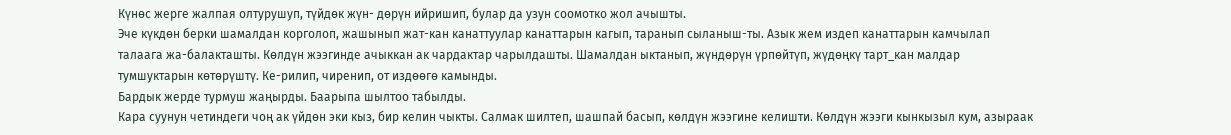Күнөс жерге жалпая олтурушуп, түйдөк жүн- дөрүн ийришип, булар да узун соомотко жол ачышты.
Эче күкдөн берки шамалдан корголоп, жашынып жат-кан канаттуулар канаттарын кагып, таранып сыланыш-ты. Азык жем издеп канаттарын камчылап талаага жа-балакташты. Көлдүн жээгинде ачыккан ак чардактар чарылдашты. Шамалдан ыктанып, жүндөрүн үрпөйтүп, жүдөңкү тарт_кан малдар тумшуктарын көтөрүштү. Ке-рилип, чиренип, от издөөгө камынды.
Бардык жерде турмуш жаңырды. Баарыпа шылтоо табылды.
Кара суунун четиндеги чоң ак үйдөн эки кыз, бир келин чыкты. Салмак шилтеп, шашпай басып, көлдүн жээгине келишти. Көлдүн жээги кынкызыл кум, азыраак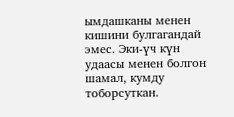ымдашканы менен кишини булгагандай эмес. Эки-үч күн удаасы менен болгон шамал, кумду тоборсуткан.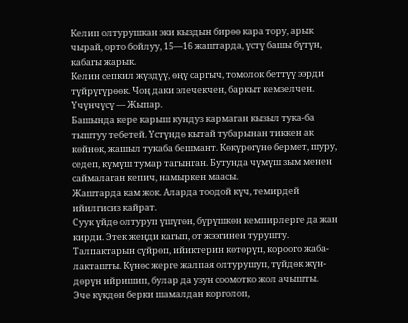Келип олтурушкан эки кыздын бирөө кара тору, арык чырай, орто бойлуу, 15—16 жаштарда, үстү башы бүтүн, кабагы жарык.
Келин сепкил жүздүү, өңү саргыч, томолок беттүү ээрди түйрүгүрөөк. Чоң даки элечекчен, баркыт кемзелчен. Үчүнчүсү — Жыпар.
Башында кере карыш кундуз кармаган кызыл тука-ба тыштуу тебетей. Үстүндө кытай тубарынан тиккен ак көйнөк, жашыл тукаба бешмант. Көкүрөгүнө бермет, шуру, седеп, күмүш тумар тагынган. Бутунда чүмүш зым менен саймалаган кепич, намыркен маасы.
Жаштарда кам жок. Аларда тоодой күч, темирдей ийилгисиз кайрат.
Суук үйдө олтуруп үшүгөн, бүрүшкөн кемпирлерге да жан кирди. Этек жеңди кагып, от жээгинен турушту. Талпактарын сүйрөп, ийиктерин көтөрүп, короого жаба- лакташты. Күнөс жерге жалпая олтурушуп, түйдөк жүн- дөрүн ийришип, булар да узун соомотко жол ачышты.
Эче күкдөн берки шамалдан корголоп,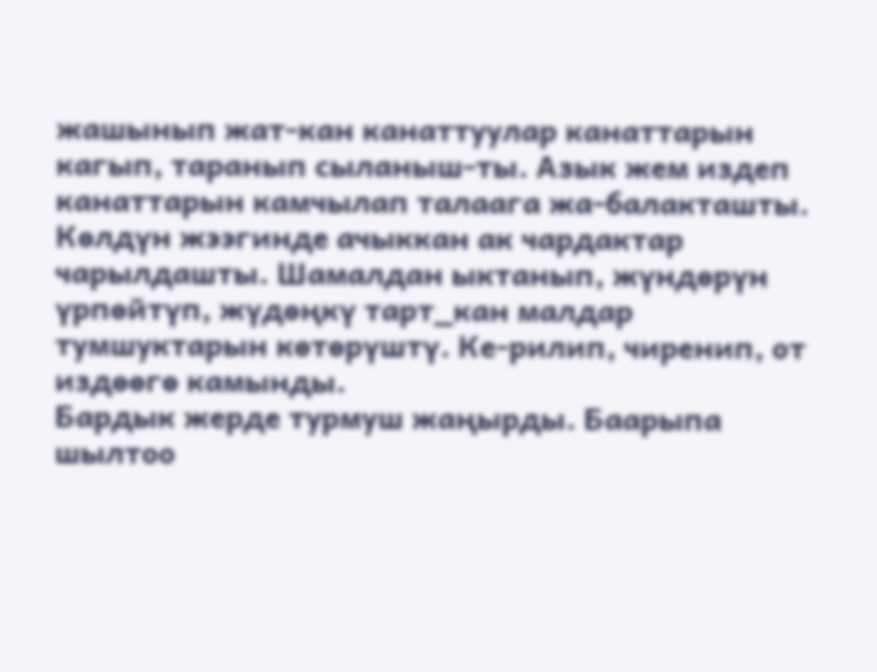жашынып жат-кан канаттуулар канаттарын кагып, таранып сыланыш-ты. Азык жем издеп канаттарын камчылап талаага жа-балакташты. Көлдүн жээгинде ачыккан ак чардактар чарылдашты. Шамалдан ыктанып, жүндөрүн үрпөйтүп, жүдөңкү тарт_кан малдар тумшуктарын көтөрүштү. Ке-рилип, чиренип, от издөөгө камынды.
Бардык жерде турмуш жаңырды. Баарыпа шылтоо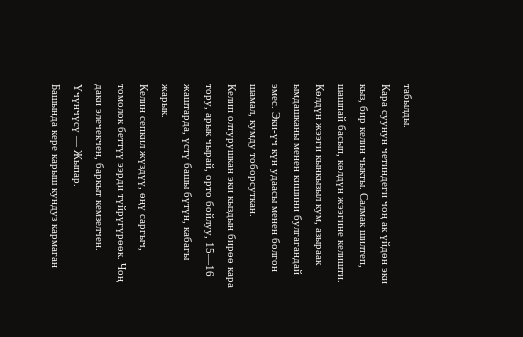табылды.
Кара суунун четиндеги чоң ак үйдөн эки кыз, бир келин чыкты. Салмак шилтеп, шашпай басып, көлдүн жээгине келишти. Көлдүн жээги кынкызыл кум, азыраак ымдашканы менен кишини булгагандай эмес. Эки-үч күн удаасы менен болгон шамал, кумду тоборсуткан.
Келип олтурушкан эки кыздын бирөө кара тору, арык чырай, орто бойлуу, 15—16 жаштарда, үстү башы бүтүн, кабагы жарык.
Келин сепкил жүздүү, өңү саргыч, томолок беттүү ээрди түйрүгүрөөк. Чоң даки элечекчен, баркыт кемзелчен. Үчүнчүсү — Жыпар.
Башында кере карыш кундуз кармаган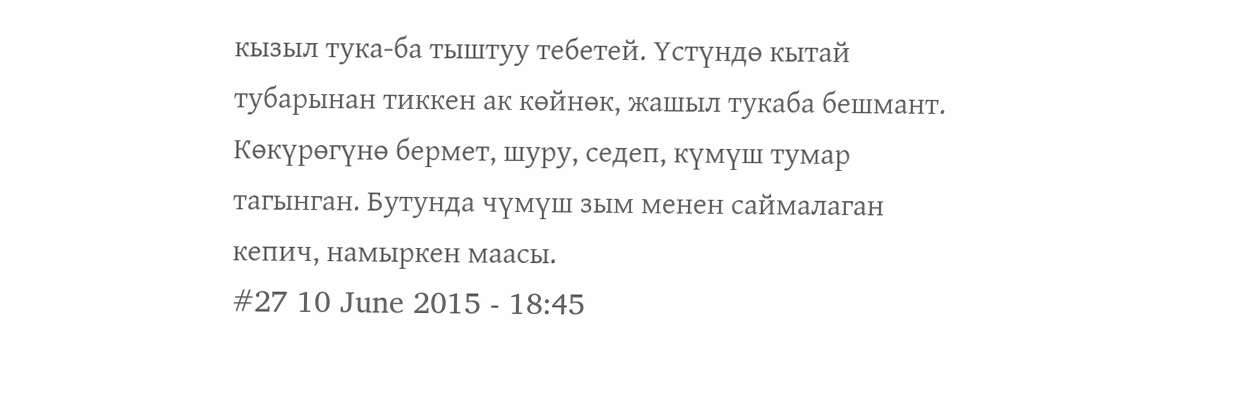кызыл тука-ба тыштуу тебетей. Үстүндө кытай тубарынан тиккен ак көйнөк, жашыл тукаба бешмант. Көкүрөгүнө бермет, шуру, седеп, күмүш тумар тагынган. Бутунда чүмүш зым менен саймалаган кепич, намыркен маасы.
#27 10 June 2015 - 18:45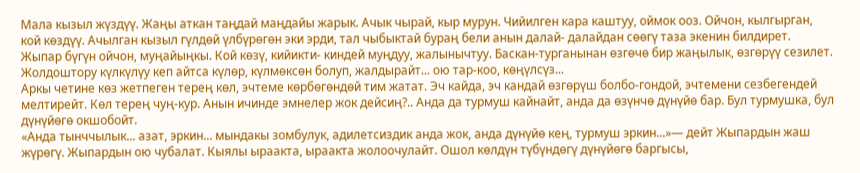Мала кызыл жүздүү. Жаңы аткан таңдай маңдайы жарык. Ачык чырай, кыр мурун. Чийилген кара каштуу, оймок ооз. Ойчон, кылгырган, кой көздүү. Ачылган кызыл гүлдөй үлбүрөгөн эки эрди, тал чыбыктай бураң бели анын далай- далайдан сөөгү таза экенин билдирет.
Жыпар бүгүн ойчон, муңайыңкы. Кой көзү, кийикти- киндей муңдуу, жалынычтуу. Баскан-турганынан өзгөчө бир жаңылык, өзгөрүү сезилет. Жолдоштору күлкүлүу кеп айтса күлөр, күлмөксөн болуп, жалдырайт... ою тар-коо, көңүлсүз...
Аркы четине көз жетпеген терең көл, эчтеме көрбөгөндөй тим жатат. Эч кайда, эч кандай өзгөрүш болбо-гондой, эчтемени сезбегендей мелтирейт. Көл терең чуң-кур. Анын ичинде эмнелер жок дейсиң?.. Анда да турмуш кайнайт, анда да өзүнчө дүнүйө бар. Бул турмушка, бул дүнүйөгө окшобойт.
«Анда тынччылык... азат, эркин... мындакы зомбулук, адилетсиздик анда жок, анда дүнүйө кең, турмуш эркин...»— дейт Жыпардын жаш жүрөгү. Жыпардын ою чубалат. Кыялы ыраакта, ыраакта жолоочулайт. Ошол көлдүн түбүндөгү дүнүйөгө баргысы,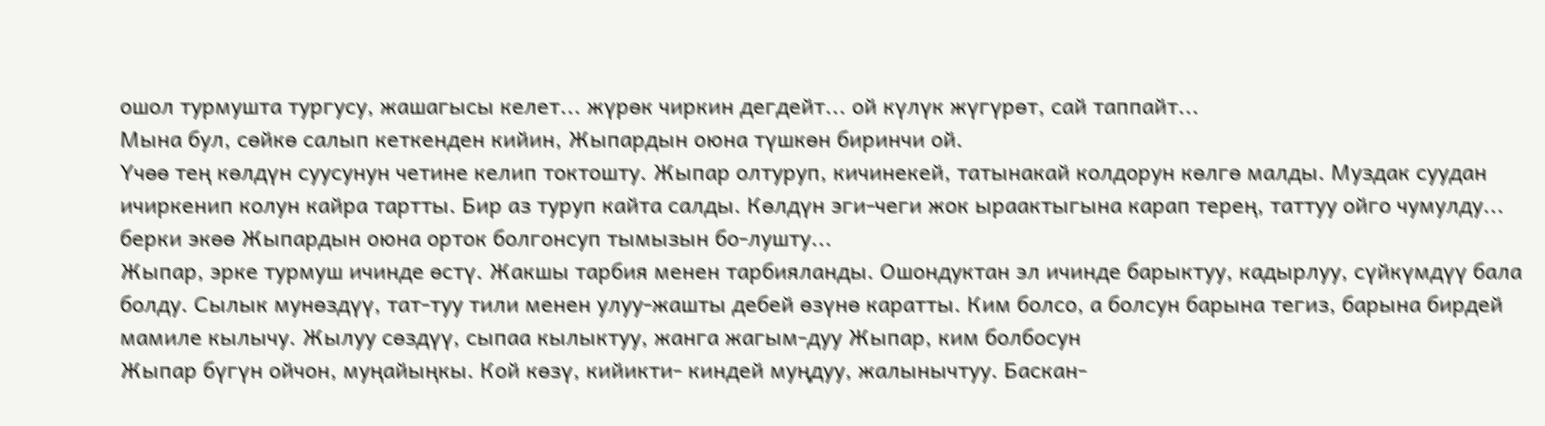ошол турмушта тургусу, жашагысы келет... жүрөк чиркин дегдейт... ой күлүк жүгүрөт, сай таппайт...
Мына бул, сөйкө салып кеткенден кийин, Жыпардын оюна түшкөн биринчи ой.
Үчөө тең көлдүн суусунун четине келип токтошту. Жыпар олтуруп, кичинекей, татынакай колдорун көлгө малды. Муздак суудан ичиркенип колун кайра тартты. Бир аз туруп кайта салды. Көлдүн эги-чеги жок ыраактыгына карап терең, таттуу ойго чумулду... берки экөө Жыпардын оюна орток болгонсуп тымызын бо-лушту...
Жыпар, эрке турмуш ичинде өстү. Жакшы тарбия менен тарбияланды. Ошондуктан эл ичинде барыктуу, кадырлуу, сүйкүмдүү бала болду. Сылык мунөздүү, тат-туу тили менен улуу-жашты дебей өзүнө каратты. Ким болсо, а болсун барына тегиз, барына бирдей мамиле кылычу. Жылуу сөздүү, сыпаа кылыктуу, жанга жагым-дуу Жыпар, ким болбосун
Жыпар бүгүн ойчон, муңайыңкы. Кой көзү, кийикти- киндей муңдуу, жалынычтуу. Баскан-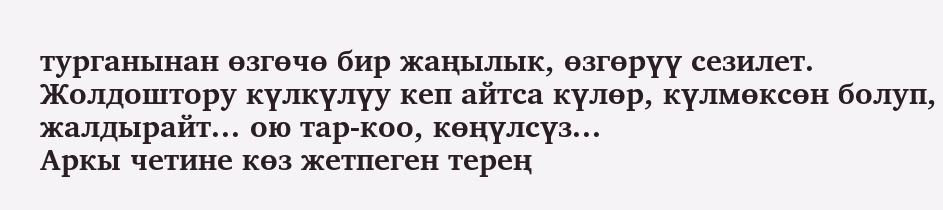турганынан өзгөчө бир жаңылык, өзгөрүү сезилет. Жолдоштору күлкүлүу кеп айтса күлөр, күлмөксөн болуп, жалдырайт... ою тар-коо, көңүлсүз...
Аркы четине көз жетпеген терең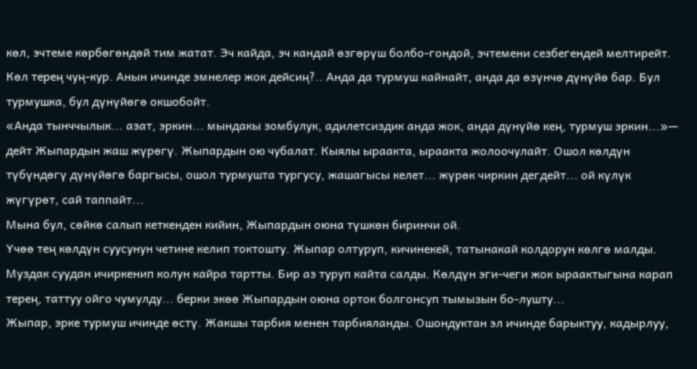көл, эчтеме көрбөгөндөй тим жатат. Эч кайда, эч кандай өзгөрүш болбо-гондой, эчтемени сезбегендей мелтирейт. Көл терең чуң-кур. Анын ичинде эмнелер жок дейсиң?.. Анда да турмуш кайнайт, анда да өзүнчө дүнүйө бар. Бул турмушка, бул дүнүйөгө окшобойт.
«Анда тынччылык... азат, эркин... мындакы зомбулук, адилетсиздик анда жок, анда дүнүйө кең, турмуш эркин...»— дейт Жыпардын жаш жүрөгү. Жыпардын ою чубалат. Кыялы ыраакта, ыраакта жолоочулайт. Ошол көлдүн түбүндөгү дүнүйөгө баргысы, ошол турмушта тургусу, жашагысы келет... жүрөк чиркин дегдейт... ой күлүк жүгүрөт, сай таппайт...
Мына бул, сөйкө салып кеткенден кийин, Жыпардын оюна түшкөн биринчи ой.
Үчөө тең көлдүн суусунун четине келип токтошту. Жыпар олтуруп, кичинекей, татынакай колдорун көлгө малды. Муздак суудан ичиркенип колун кайра тартты. Бир аз туруп кайта салды. Көлдүн эги-чеги жок ыраактыгына карап терең, таттуу ойго чумулду... берки экөө Жыпардын оюна орток болгонсуп тымызын бо-лушту...
Жыпар, эрке турмуш ичинде өстү. Жакшы тарбия менен тарбияланды. Ошондуктан эл ичинде барыктуу, кадырлуу,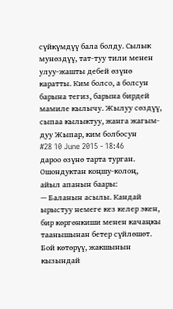сүйкүмдүү бала болду. Сылык мунөздүү, тат-туу тили менен улуу-жашты дебей өзүнө каратты. Ким болсо, а болсун барына тегиз, барына бирдей мамиле кылычу. Жылуу сөздүү, сыпаа кылыктуу, жанга жагым-дуу Жыпар, ким болбосун
#28 10 June 2015 - 18:46
дароо өзүнө тарта турган. Ошондуктан коңшу-колоң,
айыл апанын баары:
— Баланын асылы. Кандай ырыстуу немеге кез келер экен, бир көргөнкиши менен качаңкы таанышынан бетер сүйлөшөт. Бой көтөрүү, жакшынын кызындай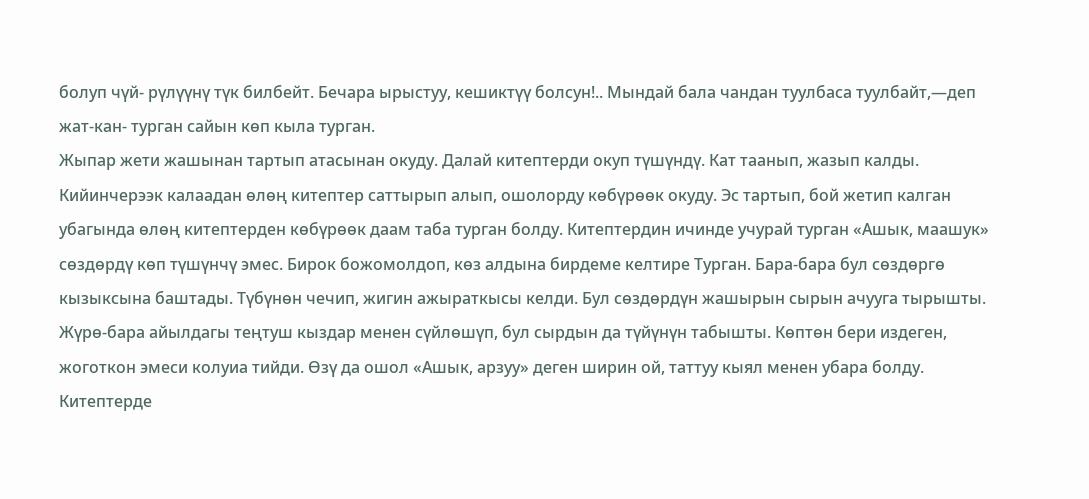болуп чүй- рүлүүнү түк билбейт. Бечара ырыстуу, кешиктүү болсун!.. Мындай бала чандан туулбаса туулбайт,—деп жат-кан- турган сайын көп кыла турган.
Жыпар жети жашынан тартып атасынан окуду. Далай китептерди окуп түшүндү. Кат таанып, жазып калды. Кийинчерээк калаадан өлөң китептер саттырып алып, ошолорду көбүрөөк окуду. Эс тартып, бой жетип калган убагында өлөң китептерден көбүрөөк даам таба турган болду. Китептердин ичинде учурай турган «Ашык, маашук» сөздөрдү көп түшүнчү эмес. Бирок божомолдоп, көз алдына бирдеме келтире Турган. Бара-бара бул сөздөргө кызыксына баштады. Түбүнөн чечип, жигин ажыраткысы келди. Бул сөздөрдүн жашырын сырын ачууга тырышты.
Жүрө-бара айылдагы теңтуш кыздар менен сүйлөшүп, бул сырдын да түйүнүн табышты. Көптөн бери издеген, жоготкон эмеси колуиа тийди. Өзү да ошол «Ашык, арзуу» деген ширин ой, таттуу кыял менен убара болду. Китептерде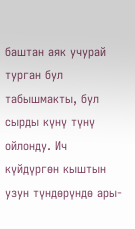баштан аяк учурай турган бул табышмакты, бул сырды күнү түнү ойлонду. Ич күйдүргөн кыштын узун түндөрүндө ары-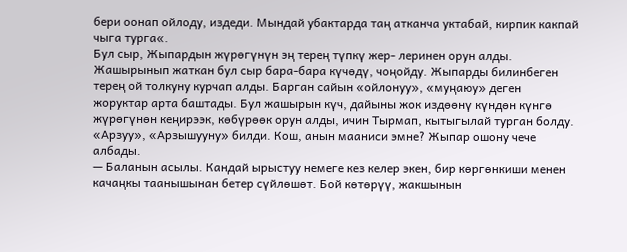бери оонап ойлоду, издеди. Мындай убактарда таң атканча уктабай, кирпик какпай чыга турга«.
Бул сыр, Жыпардын жүрөгүнүн эң терең түпкү жер- леринен орун алды. Жашырынып жаткан бул сыр бара-бара күчөдү, чоңойду. Жыпарды билинбеген терең ой толкуну курчап алды. Барган сайын «ойлонуу», «муңаюу» деген жоруктар арта баштады. Бул жашырын күч, дайыны жок издөөнү күндөн күнгө жүрөгүнөн кеңирээк, көбүрөөк орун алды, ичин Тырмап, кытыгылай турган болду.
«Арзуу», «Арзышууну» билди. Кош, анын мааниси эмне? Жыпар ошону чече албады.
— Баланын асылы. Кандай ырыстуу немеге кез келер экен, бир көргөнкиши менен качаңкы таанышынан бетер сүйлөшөт. Бой көтөрүү, жакшынын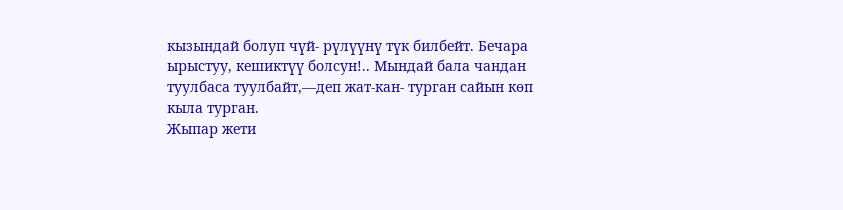кызындай болуп чүй- рүлүүнү түк билбейт. Бечара ырыстуу, кешиктүү болсун!.. Мындай бала чандан туулбаса туулбайт,—деп жат-кан- турган сайын көп кыла турган.
Жыпар жети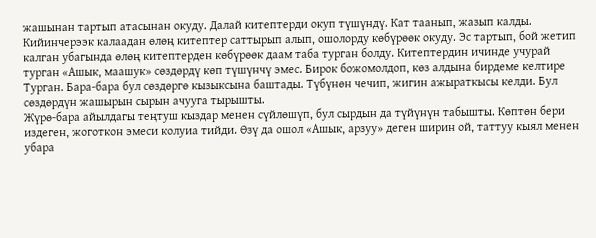жашынан тартып атасынан окуду. Далай китептерди окуп түшүндү. Кат таанып, жазып калды. Кийинчерээк калаадан өлөң китептер саттырып алып, ошолорду көбүрөөк окуду. Эс тартып, бой жетип калган убагында өлөң китептерден көбүрөөк даам таба турган болду. Китептердин ичинде учурай турган «Ашык, маашук» сөздөрдү көп түшүнчү эмес. Бирок божомолдоп, көз алдына бирдеме келтире Турган. Бара-бара бул сөздөргө кызыксына баштады. Түбүнөн чечип, жигин ажыраткысы келди. Бул сөздөрдүн жашырын сырын ачууга тырышты.
Жүрө-бара айылдагы теңтуш кыздар менен сүйлөшүп, бул сырдын да түйүнүн табышты. Көптөн бери издеген, жоготкон эмеси колуиа тийди. Өзү да ошол «Ашык, арзуу» деген ширин ой, таттуу кыял менен убара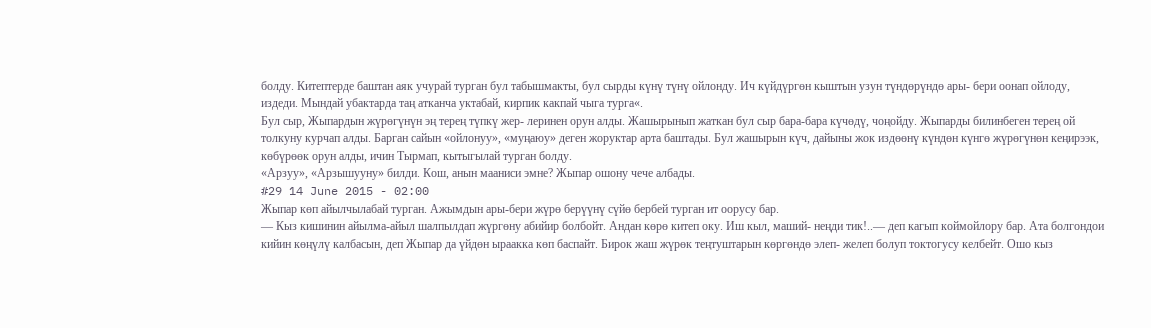болду. Китептерде баштан аяк учурай турган бул табышмакты, бул сырды күнү түнү ойлонду. Ич күйдүргөн кыштын узун түндөрүндө ары- бери оонап ойлоду, издеди. Мындай убактарда таң атканча уктабай, кирпик какпай чыга турга«.
Бул сыр, Жыпардын жүрөгүнүн эң терең түпкү жер- леринен орун алды. Жашырынып жаткан бул сыр бара-бара күчөдү, чоңойду. Жыпарды билинбеген терең ой толкуну курчап алды. Барган сайын «ойлонуу», «муңаюу» деген жоруктар арта баштады. Бул жашырын күч, дайыны жок издөөнү күндөн күнгө жүрөгүнөн кеңирээк, көбүрөөк орун алды, ичин Тырмап, кытыгылай турган болду.
«Арзуу», «Арзышууну» билди. Кош, анын мааниси эмне? Жыпар ошону чече албады.
#29 14 June 2015 - 02:00
Жыпар көп айылчылабай турган. Ажымдын ары-бери жүрө берүүнү сүйө бербей турган ит оорусу бар.
— Кыз кишинин айылма-айыл шалпылдап жүргөну абийир болбойт. Андан көрө китеп оку. Иш кыл, маший- неңди тик!..— деп кагып коймойлору бар. Ата болгондои кийин көңүлү калбасын, деп Жыпар да үйдөн ыраакка көп баспайт. Бирок жаш жүрөк теңтуштарын көргөндө элеп- желеп болуп токтогусу келбейт. Ошо кыз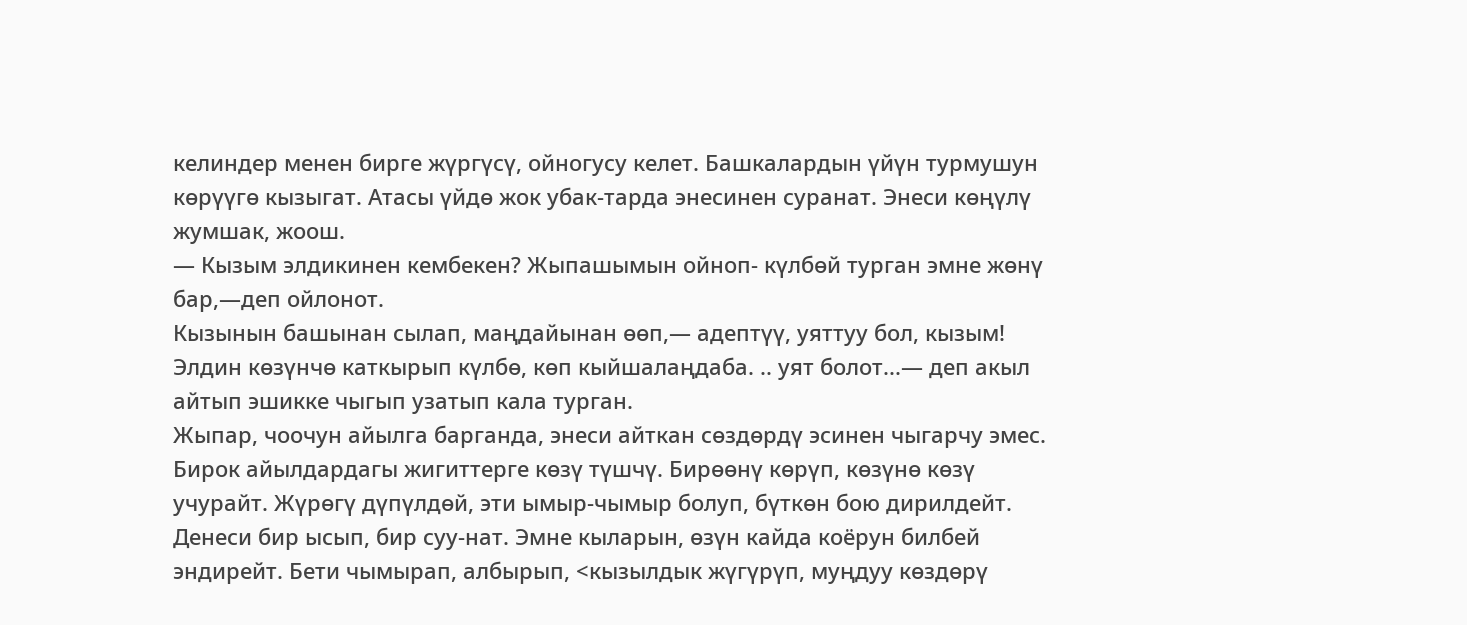келиндер менен бирге жүргүсү, ойногусу келет. Башкалардын үйүн турмушун көрүүгө кызыгат. Атасы үйдө жок убак-тарда энесинен суранат. Энеси көңүлү жумшак, жоош.
— Кызым элдикинен кембекен? Жыпашымын ойноп- күлбөй турган эмне жөнү бар,—деп ойлонот.
Кызынын башынан сылап, маңдайынан өөп,— адептүү, уяттуу бол, кызым! Элдин көзүнчө каткырып күлбө, көп кыйшалаңдаба. .. уят болот...— деп акыл айтып эшикке чыгып узатып кала турган.
Жыпар, чоочун айылга барганда, энеси айткан сөздөрдү эсинен чыгарчу эмес. Бирок айылдардагы жигиттерге көзү түшчү. Бирөөнү көрүп, көзүнө көзү учурайт. Жүрөгү дүпүлдөй, эти ымыр-чымыр болуп, бүткөн бою дирилдейт. Денеси бир ысып, бир суу-нат. Эмне кыларын, өзүн кайда коёрун билбей эндирейт. Бети чымырап, албырып, <кызылдык жүгүрүп, муңдуу көздөрү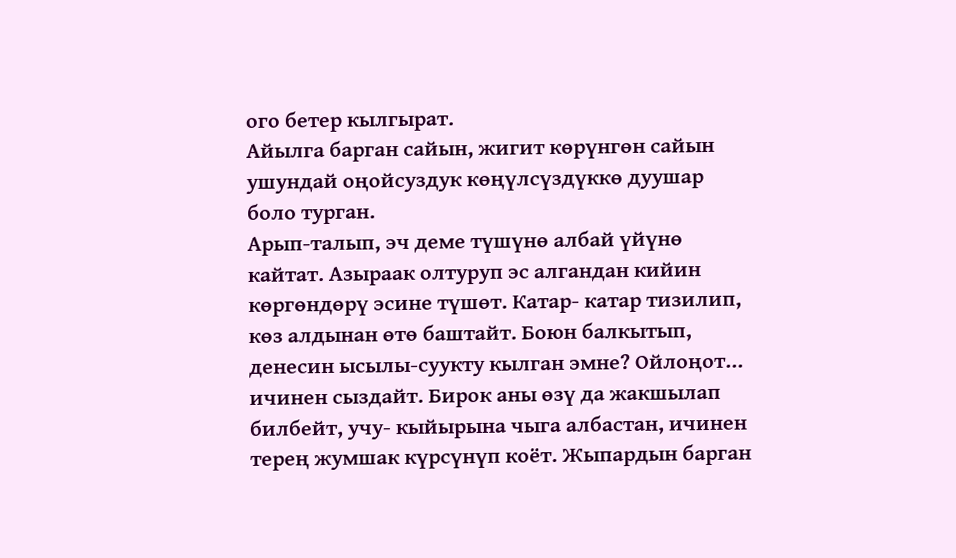ого бетер кылгырат.
Айылга барган сайын, жигит көрүнгөн сайын ушундай оңойсуздук көңүлсүздүккө дуушар боло турган.
Арып-талып, эч деме түшүнө албай үйүнө кайтат. Азыраак олтуруп эс алгандан кийин көргөндөрү эсине түшөт. Катар- катар тизилип, көз алдынан өтө баштайт. Боюн балкытып, денесин ысылы-суукту кылган эмне? Ойлоңот... ичинен сыздайт. Бирок аны өзү да жакшылап билбейт, учу- кыйырына чыга албастан, ичинен терең жумшак күрсүнүп коёт. Жыпардын барган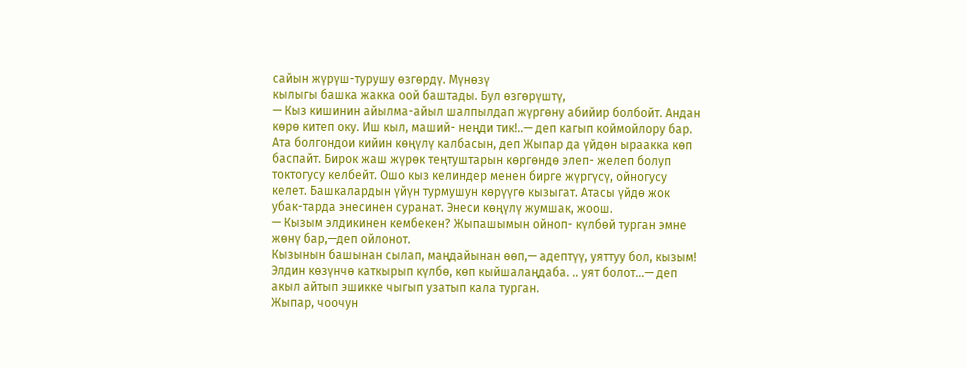сайын жүрүш-турушу өзгөрдү. Мүнөзү
кылыгы башка жакка оой баштады. Бул өзгөрүштү,
— Кыз кишинин айылма-айыл шалпылдап жүргөну абийир болбойт. Андан көрө китеп оку. Иш кыл, маший- неңди тик!..— деп кагып коймойлору бар. Ата болгондои кийин көңүлү калбасын, деп Жыпар да үйдөн ыраакка көп баспайт. Бирок жаш жүрөк теңтуштарын көргөндө элеп- желеп болуп токтогусу келбейт. Ошо кыз келиндер менен бирге жүргүсү, ойногусу келет. Башкалардын үйүн турмушун көрүүгө кызыгат. Атасы үйдө жок убак-тарда энесинен суранат. Энеси көңүлү жумшак, жоош.
— Кызым элдикинен кембекен? Жыпашымын ойноп- күлбөй турган эмне жөнү бар,—деп ойлонот.
Кызынын башынан сылап, маңдайынан өөп,— адептүү, уяттуу бол, кызым! Элдин көзүнчө каткырып күлбө, көп кыйшалаңдаба. .. уят болот...— деп акыл айтып эшикке чыгып узатып кала турган.
Жыпар, чоочун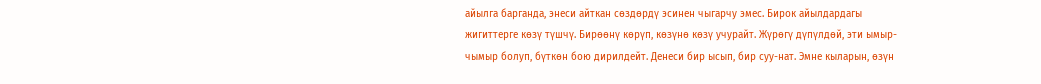айылга барганда, энеси айткан сөздөрдү эсинен чыгарчу эмес. Бирок айылдардагы жигиттерге көзү түшчү. Бирөөнү көрүп, көзүнө көзү учурайт. Жүрөгү дүпүлдөй, эти ымыр-чымыр болуп, бүткөн бою дирилдейт. Денеси бир ысып, бир суу-нат. Эмне кыларын, өзүн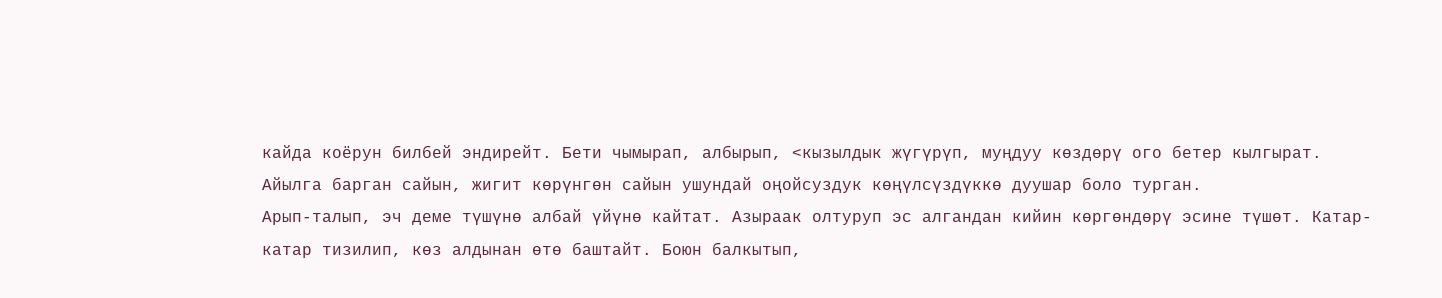кайда коёрун билбей эндирейт. Бети чымырап, албырып, <кызылдык жүгүрүп, муңдуу көздөрү ого бетер кылгырат.
Айылга барган сайын, жигит көрүнгөн сайын ушундай оңойсуздук көңүлсүздүккө дуушар боло турган.
Арып-талып, эч деме түшүнө албай үйүнө кайтат. Азыраак олтуруп эс алгандан кийин көргөндөрү эсине түшөт. Катар- катар тизилип, көз алдынан өтө баштайт. Боюн балкытып,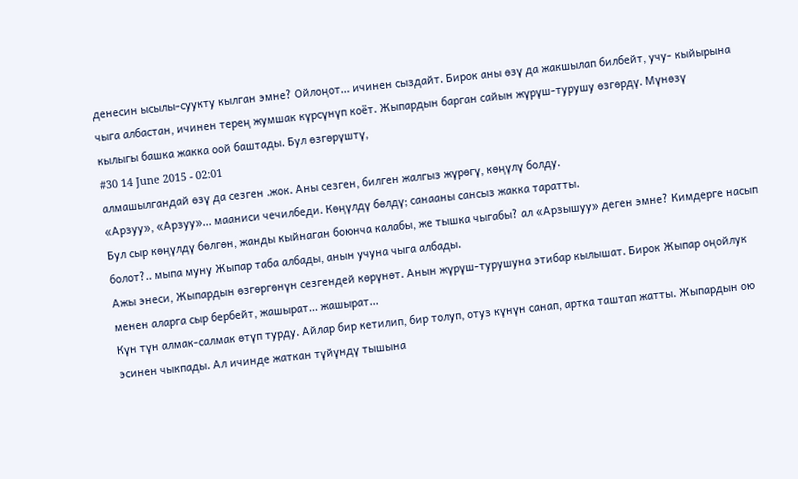денесин ысылы-суукту кылган эмне? Ойлоңот... ичинен сыздайт. Бирок аны өзү да жакшылап билбейт, учу- кыйырына чыга албастан, ичинен терең жумшак күрсүнүп коёт. Жыпардын барган сайын жүрүш-турушу өзгөрдү. Мүнөзү
кылыгы башка жакка оой баштады. Бул өзгөрүштү,
#30 14 June 2015 - 02:01
алмашылгандай өзү да сезген .жок. Аны сезген, билген жалгыз жүрөгү, көңүлү болду.
«Арзуу», «Арзуу»... мааниси чечилбеди. Көңүлдү бөлдү; санааны сансыз жакка таратты.
Бул сыр көңүлдү бөлгөн, жанды кыйнаган боюнча калабы, же тышка чыгабы? ал «Арзышуу» деген эмне? Кимдерге насып болот?.. мыпа муну Жыпар таба албады, анын учуна чыга албады.
Ажы энеси, Жыпардын өзгөргөнүн сезгендей көрүнөт. Анын жүрүш-турушуна этибар кылышат. Бирок Жыпар оңойлук менен аларга сыр бербейт, жашырат... жашырат...
Күн түн алмак-салмак өтүп турду. Айлар бир кетилип, бир толуп, отуз күнүн санап, артка таштап жатты. Жыпардын ою эсинен чыкпады. Ал ичинде жаткан түйүндү тышына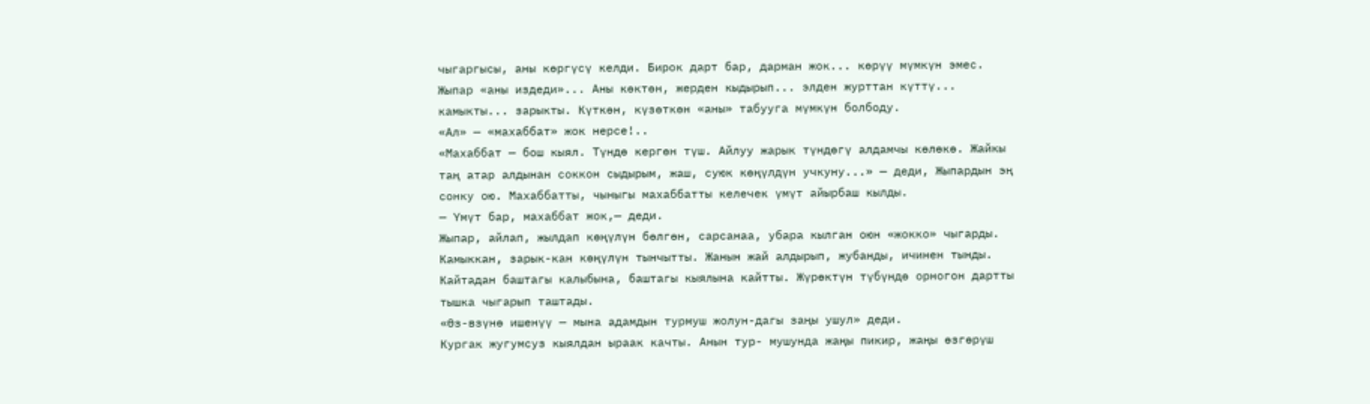чыгаргысы, аны көргүсү келди. Бирок дарт бар, дарман жок... көрүү мүмкүн эмес. Жыпар «аны издеди»... Аны көктөн, жерден кыдырып... элден журттан күттү... камыкты... зарыкты. Күткөн, күзөткөн «аны» табууга мүмкүн болбоду.
«Ал» — «махаббат» жок нерсе!..
«Махаббат — бош кыял. Түндө кергөн түш. Айлуу жарык түндөгү алдамчы көлөкө. Жайкы таң атар алдынан соккон сыдырым, жаш, суюк көңүлдүн учкуну...» — деди, Жыпардын эң сонку ою. Махаббатты, чыныгы махаббатты келечек үмүт айырбаш кылды.
— Үмүт бар, махаббат жок,— деди.
Жыпар, айлап, жылдап көңүлүн бөлгөн, сарсанаа, убара кылган оюн «жокко» чыгарды. Камыккан, зарык-кан көңүлүн тынчытты. Жанын жай алдырып, жубанды, ичинен тынды. Кайтадан баштагы калыбына, баштагы кыялына кайтты. Жүрөктүн түбүндө орногон дартты тышка чыгарып таштады.
«Өз-взүнө ишенүү — мына адамдын турмуш жолун-дагы заңы ушул» деди.
Кургак жугумсуз кыялдан ыраак качты. Анын тур- мушунда жаңы пикир, жаңы өзгөрүш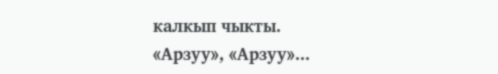калкып чыкты.
«Арзуу», «Арзуу»...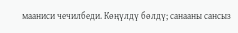мааниси чечилбеди. Көңүлдү бөлдү; санааны сансыз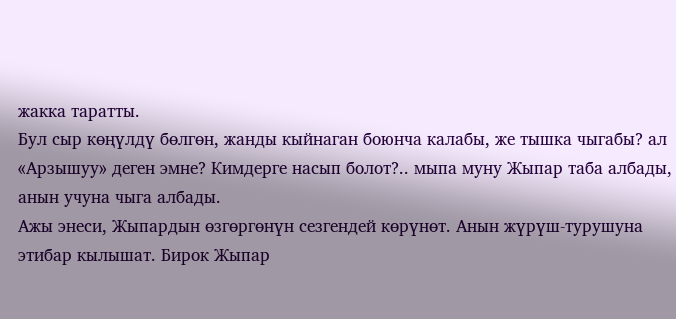жакка таратты.
Бул сыр көңүлдү бөлгөн, жанды кыйнаган боюнча калабы, же тышка чыгабы? ал «Арзышуу» деген эмне? Кимдерге насып болот?.. мыпа муну Жыпар таба албады, анын учуна чыга албады.
Ажы энеси, Жыпардын өзгөргөнүн сезгендей көрүнөт. Анын жүрүш-турушуна этибар кылышат. Бирок Жыпар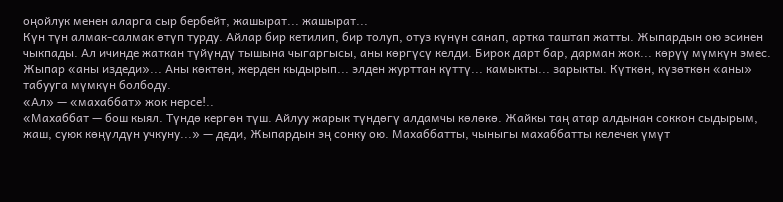оңойлук менен аларга сыр бербейт, жашырат... жашырат...
Күн түн алмак-салмак өтүп турду. Айлар бир кетилип, бир толуп, отуз күнүн санап, артка таштап жатты. Жыпардын ою эсинен чыкпады. Ал ичинде жаткан түйүндү тышына чыгаргысы, аны көргүсү келди. Бирок дарт бар, дарман жок... көрүү мүмкүн эмес. Жыпар «аны издеди»... Аны көктөн, жерден кыдырып... элден журттан күттү... камыкты... зарыкты. Күткөн, күзөткөн «аны» табууга мүмкүн болбоду.
«Ал» — «махаббат» жок нерсе!..
«Махаббат — бош кыял. Түндө кергөн түш. Айлуу жарык түндөгү алдамчы көлөкө. Жайкы таң атар алдынан соккон сыдырым, жаш, суюк көңүлдүн учкуну...» — деди, Жыпардын эң сонку ою. Махаббатты, чыныгы махаббатты келечек үмүт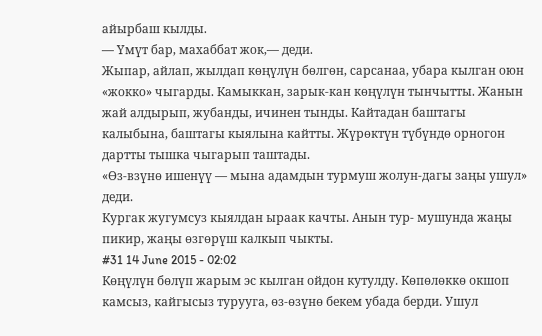айырбаш кылды.
— Үмүт бар, махаббат жок,— деди.
Жыпар, айлап, жылдап көңүлүн бөлгөн, сарсанаа, убара кылган оюн «жокко» чыгарды. Камыккан, зарык-кан көңүлүн тынчытты. Жанын жай алдырып, жубанды, ичинен тынды. Кайтадан баштагы калыбына, баштагы кыялына кайтты. Жүрөктүн түбүндө орногон дартты тышка чыгарып таштады.
«Өз-взүнө ишенүү — мына адамдын турмуш жолун-дагы заңы ушул» деди.
Кургак жугумсуз кыялдан ыраак качты. Анын тур- мушунда жаңы пикир, жаңы өзгөрүш калкып чыкты.
#31 14 June 2015 - 02:02
Көңүлүн бөлүп жарым эс кылган ойдон кутулду. Көпөлөккө окшоп камсыз, кайгысыз турууга, өз-өзүнө бекем убада берди. Ушул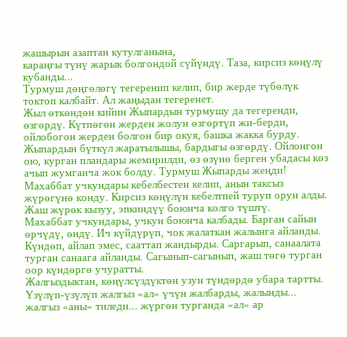жашырын азаптан кутулганына,
караңгы түнү жарык болгондой сүйүндү. Таза, кирсиз көңүлү кубанды...
Турмуш дөңгөлөгү тегеренип келип, бир жерде түбөлүк токтоп калбайт. Ал жаңыдан тегеренет.
Жыл өткөндөн кийин Жыпардын турмушу да тегеренди, өзгөрдү. Күтпөгөн жерден жолун өзгөртүп жи-берди, ойлобогон жерден болгон бир окуя, башка жакка бурду. Жыпардын бүткүл жаратылышы, бардыгы өзгөрдү. Ойлонгон ою, курган пландары жемирилди, өз өзүнө берген убадасы көз ачып жумганча жок болду. Турмуш Жыпарды жеңди! Махаббат учкундары кебелбестен келип, анын таксыз жүрөгүнө конду. Кирсиз көңүлүн кебелтпей туруп орун алды. Жаш жүрөк кызуу, эпкиндүү боюнча колго түштү.
Махаббат учкундары, учкун боюнча калбады. Барган сайын өрчүдү, өндү. Ич күйдүрүп, чок жалаткан жалынга айланды. Күндөп, айлап эмес, сааттап жандырды. Саргарып, санаалата турган санаага айланды. Сагынып-сагынып, жаш төгө турган оор күндөргө учуратты.
Жалгыздыктан, көңүлсүздүктөн узун түндөрдө убара тартты. Үзүлүп-үзүлүп жалгыз «ал» үчүн жалбарды, жалынды... жалгыз «аны» тиледи... жүргөн турганда «ал» ар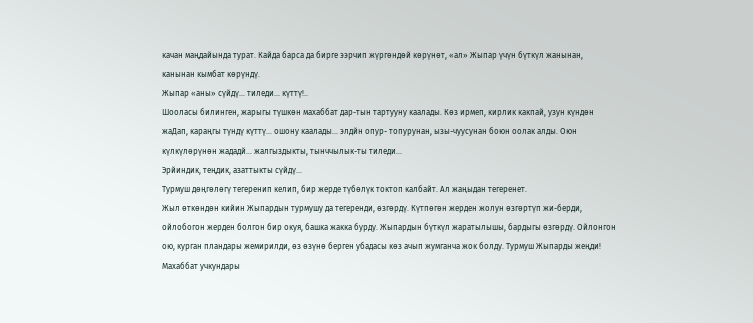качан маңдайында турат. Кайда барса да бирге ээрчип жүргөндөй көрүнөт, «ал» Жыпар үчүн бүткүл жанынан, канынан кымбат көрүндү.
Жыпар «аны» сүйдү... тиледи... күттү!..
Шооласы билинген, жарыгы түшкөн махаббат дар-тын тартууну каалады. Көз ирмеп, кирлик какпай, узун күндөн жаДап, караңгы түндү күттү... ошону каалады... элдйн опур- топурунан, ызы-чуусунан боюн оолак алды. Оюн күлкүлөрүнөн жададй... жалгыздыкты, тынччылык-ты тиледи...
Эрйиндик, теңдик, азаттыкты сүйдү...
Турмуш дөңгөлөгү тегеренип келип, бир жерде түбөлүк токтоп калбайт. Ал жаңыдан тегеренет.
Жыл өткөндөн кийин Жыпардын турмушу да тегеренди, өзгөрдү. Күтпөгөн жерден жолун өзгөртүп жи-берди, ойлобогон жерден болгон бир окуя, башка жакка бурду. Жыпардын бүткүл жаратылышы, бардыгы өзгөрдү. Ойлонгон ою, курган пландары жемирилди, өз өзүнө берген убадасы көз ачып жумганча жок болду. Турмуш Жыпарды жеңди! Махаббат учкундары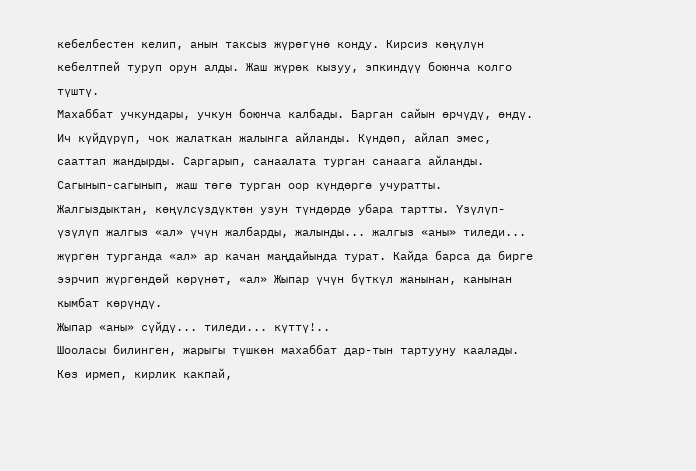кебелбестен келип, анын таксыз жүрөгүнө конду. Кирсиз көңүлүн кебелтпей туруп орун алды. Жаш жүрөк кызуу, эпкиндүү боюнча колго түштү.
Махаббат учкундары, учкун боюнча калбады. Барган сайын өрчүдү, өндү. Ич күйдүрүп, чок жалаткан жалынга айланды. Күндөп, айлап эмес, сааттап жандырды. Саргарып, санаалата турган санаага айланды. Сагынып-сагынып, жаш төгө турган оор күндөргө учуратты.
Жалгыздыктан, көңүлсүздүктөн узун түндөрдө убара тартты. Үзүлүп-үзүлүп жалгыз «ал» үчүн жалбарды, жалынды... жалгыз «аны» тиледи... жүргөн турганда «ал» ар качан маңдайында турат. Кайда барса да бирге ээрчип жүргөндөй көрүнөт, «ал» Жыпар үчүн бүткүл жанынан, канынан кымбат көрүндү.
Жыпар «аны» сүйдү... тиледи... күттү!..
Шооласы билинген, жарыгы түшкөн махаббат дар-тын тартууну каалады. Көз ирмеп, кирлик какпай,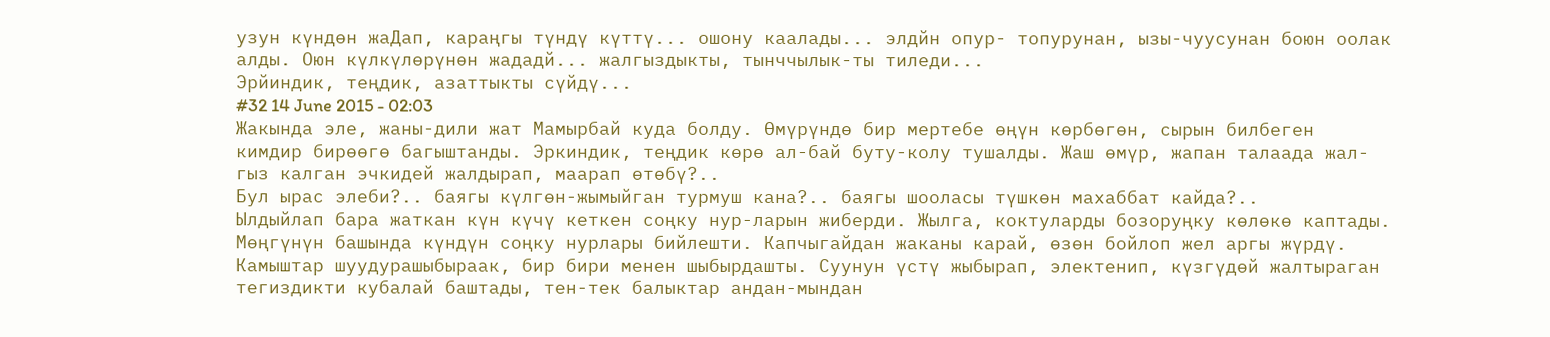узун күндөн жаДап, караңгы түндү күттү... ошону каалады... элдйн опур- топурунан, ызы-чуусунан боюн оолак алды. Оюн күлкүлөрүнөн жададй... жалгыздыкты, тынччылык-ты тиледи...
Эрйиндик, теңдик, азаттыкты сүйдү...
#32 14 June 2015 - 02:03
Жакында эле, жаны-дили жат Мамырбай куда болду. Өмүрүндө бир мертебе өңүн көрбөгөн, сырын билбеген
кимдир бирөөгө багыштанды. Эркиндик, теңдик көрө ал-бай буту-колу тушалды. Жаш өмүр, жапан талаада жал-гыз калган эчкидей жалдырап, маарап өтөбү?..
Бул ырас элеби?.. баягы күлгөн-жымыйган турмуш кана?.. баягы шооласы түшкөн махаббат кайда?..
Ылдыйлап бара жаткан күн күчү кеткен соңку нур-ларын жиберди. Жылга, коктуларды бозоруңку көлөкө каптады. Мөңгүнүн башында күндүн соңку нурлары бийлешти. Капчыгайдан жаканы карай, өзөн бойлоп жел аргы жүрдү. Камыштар шуудурашыбыраак, бир бири менен шыбырдашты. Суунун үстү жыбырап, электенип, күзгүдөй жалтыраган тегиздикти кубалай баштады, тен-тек балыктар андан-мындан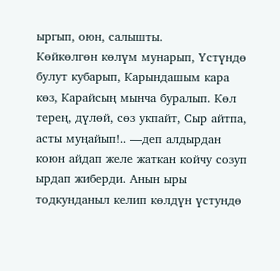ыргып, оюн, салышты.
Көйкөлгөн көлүм мунарып, Үстүндө булут кубарып, Карындашым кара көз, Карайсың мынча буралып. Көл терең, дүлөй, сөз укпайт, Сыр айтпа, асты муңайып!.. —деп алдырдан коюн айдап желе жаткан койчу созуп ырдап жиберди. Анын ыры тодкунданыл келип көлдүн үстундө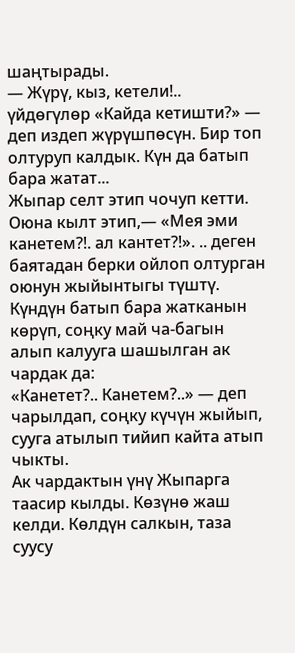шаңтырады.
— Жүрү, кыз, кетели!.. үйдөгүлөр «Кайда кетишти?» — деп издеп жүрүшпөсүн. Бир топ олтуруп калдык. Күн да батып бара жатат...
Жыпар селт этип чочуп кетти. Оюна кылт этип,— «Мея эми канетем?!. ал кантет?!». .. деген баятадан берки ойлоп олтурган оюнун жыйынтыгы түштү.
Күндүн батып бара жатканын көрүп, соңку май ча-багын алып калууга шашылган ак чардак да:
«Канетет?.. Канетем?..» — деп чарылдап, соңку күчүн жыйып, сууга атылып тийип кайта атып чыкты.
Ак чардактын үнү Жыпарга таасир кылды. Көзүнө жаш келди. Көлдүн салкын, таза суусу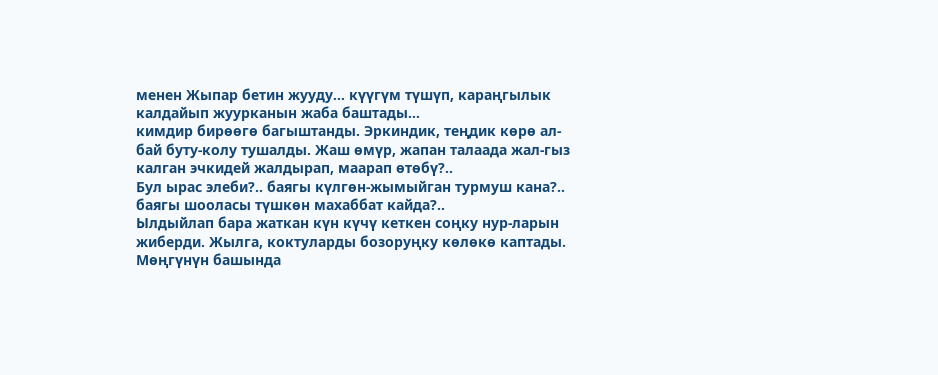менен Жыпар бетин жууду... күүгүм түшүп, караңгылык калдайып жуурканын жаба баштады...
кимдир бирөөгө багыштанды. Эркиндик, теңдик көрө ал-бай буту-колу тушалды. Жаш өмүр, жапан талаада жал-гыз калган эчкидей жалдырап, маарап өтөбү?..
Бул ырас элеби?.. баягы күлгөн-жымыйган турмуш кана?.. баягы шооласы түшкөн махаббат кайда?..
Ылдыйлап бара жаткан күн күчү кеткен соңку нур-ларын жиберди. Жылга, коктуларды бозоруңку көлөкө каптады. Мөңгүнүн башында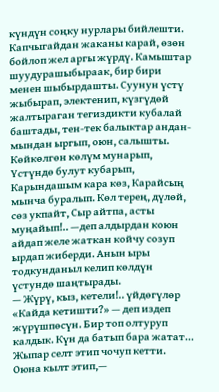күндүн соңку нурлары бийлешти. Капчыгайдан жаканы карай, өзөн бойлоп жел аргы жүрдү. Камыштар шуудурашыбыраак, бир бири менен шыбырдашты. Суунун үстү жыбырап, электенип, күзгүдөй жалтыраган тегиздикти кубалай баштады, тен-тек балыктар андан-мындан ыргып, оюн, салышты.
Көйкөлгөн көлүм мунарып, Үстүндө булут кубарып, Карындашым кара көз, Карайсың мынча буралып. Көл терең, дүлөй, сөз укпайт, Сыр айтпа, асты муңайып!.. —деп алдырдан коюн айдап желе жаткан койчу созуп ырдап жиберди. Анын ыры тодкунданыл келип көлдүн үстундө шаңтырады.
— Жүрү, кыз, кетели!.. үйдөгүлөр «Кайда кетишти?» — деп издеп жүрүшпөсүн. Бир топ олтуруп калдык. Күн да батып бара жатат...
Жыпар селт этип чочуп кетти. Оюна кылт этип,—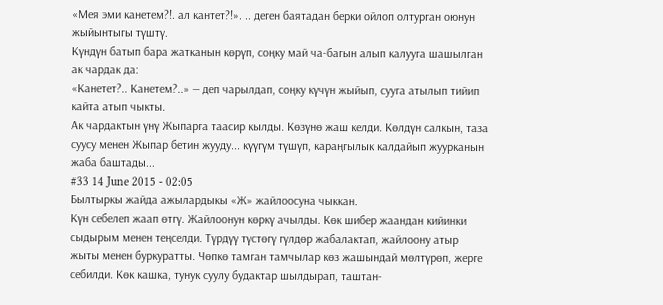«Мея эми канетем?!. ал кантет?!». .. деген баятадан берки ойлоп олтурган оюнун жыйынтыгы түштү.
Күндүн батып бара жатканын көрүп, соңку май ча-багын алып калууга шашылган ак чардак да:
«Канетет?.. Канетем?..» — деп чарылдап, соңку күчүн жыйып, сууга атылып тийип кайта атып чыкты.
Ак чардактын үнү Жыпарга таасир кылды. Көзүнө жаш келди. Көлдүн салкын, таза суусу менен Жыпар бетин жууду... күүгүм түшүп, караңгылык калдайып жуурканын жаба баштады...
#33 14 June 2015 - 02:05
Былтыркы жайда ажылардыкы «Ж» жайлоосуна чыккан.
Күн себелеп жаап өтгү. Жайлоонун көркү ачылды. Көк шибер жаандан кийинки сыдырым менен теңселди. Түрдүү түстөгү гүлдөр жабалактап, жайлоону атыр жыты менен буркуратты. Чөпкө тамган тамчылар көз жашындай мөлтүрөп, жерге себилди. Көк кашка, тунук суулу будактар шылдырап, таштан-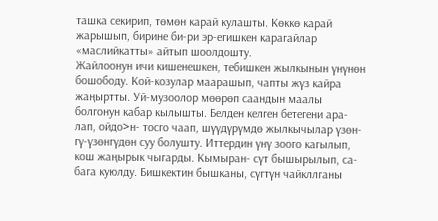ташка секирип, төмөн карай кулашты. Көккө карай жарышып, бирине би-ри эр-егишкен карагайлар «маслийкатты» айтып шоолдошту.
Жайлоонун ичи кишенешкен, тебишкен жылкынын үнүнөн бошободу. Кой-козулар маарашып, чапты жүз кайра жаңыртты. Уй-музоолор мөөрөп саандын маалы болгонун кабар кылышты. Белден келген бетегени ара-лап, ойдо>н- тосго чаап, шүүдүрүмдө жылкычылар үзөн-гү-үзөнгүдөн суу болушту. Иттердин үнү зоого кагылып, кош жаңырык чыгарды. Кымыран- сүт бышырылып, са-бага куюлду. Бишкектин бышканы, сүгтүн чайкллганы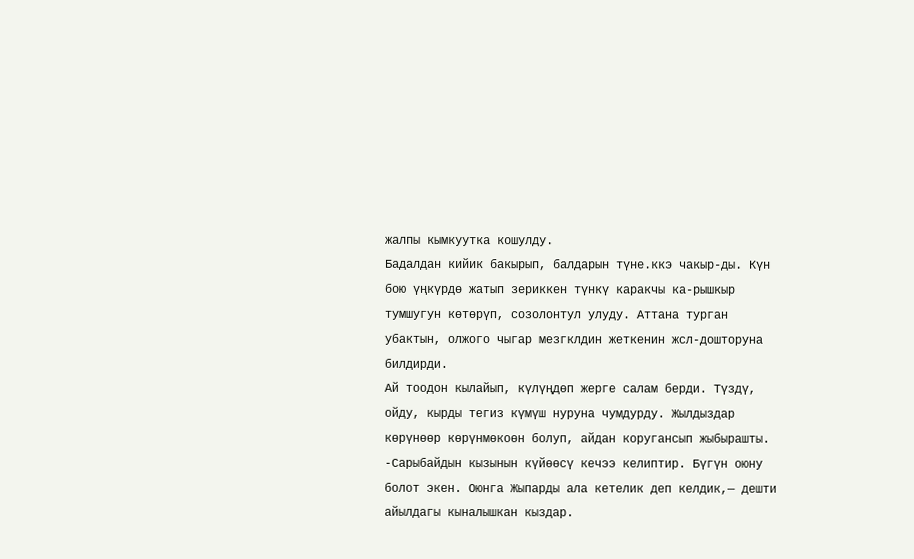жалпы кымкуутка кошулду.
Бадалдан кийик бакырып, балдарын түне.ккэ чакыр-ды. Күн бою үңкүрдө жатып зериккен түнкү каракчы ка-рышкыр тумшугун көтөрүп, созолонтул улуду. Аттана турган убактын, олжого чыгар мезгклдин жеткенин жсл-дошторуна билдирди.
Ай тоодон кылайып, күлүңдөп жерге салам берди. Түздү, ойду, кырды тегиз күмүш нуруна чумдурду. Жылдыздар көрүнөөр көрүнмөкоөн болуп, айдан коругансып жыбырашты.
-Сарыбайдын кызынын күйөөсү кечээ келиптир. Бүгүн оюну болот экен. Оюнга Жыпарды ала кетелик деп келдик,— дешти айылдагы кыналышкан кыздар.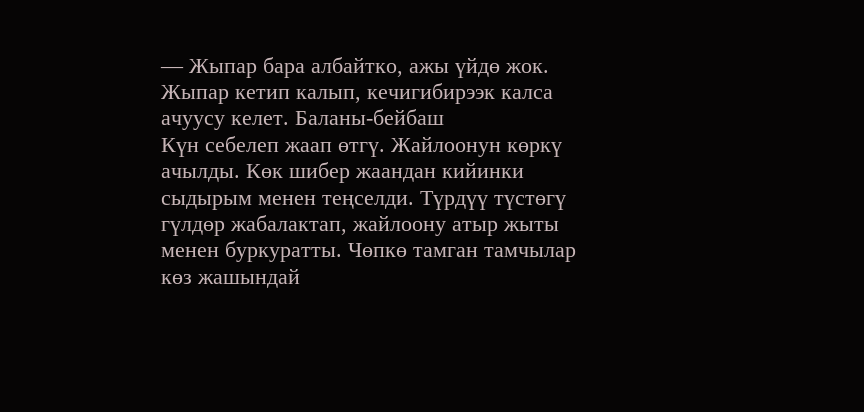— Жыпар бара албайтко, ажы үйдө жок. Жыпар кетип калып, кечигибирээк калса ачуусу келет. Баланы-бейбаш
Күн себелеп жаап өтгү. Жайлоонун көркү ачылды. Көк шибер жаандан кийинки сыдырым менен теңселди. Түрдүү түстөгү гүлдөр жабалактап, жайлоону атыр жыты менен буркуратты. Чөпкө тамган тамчылар көз жашындай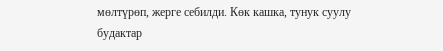мөлтүрөп, жерге себилди. Көк кашка, тунук суулу будактар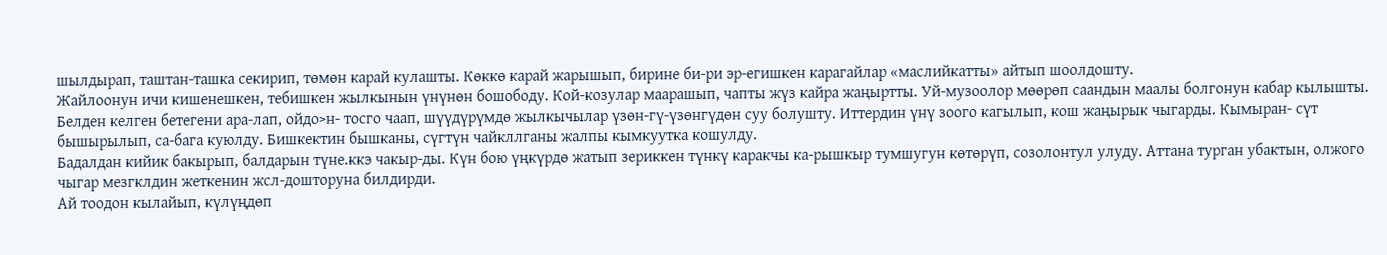шылдырап, таштан-ташка секирип, төмөн карай кулашты. Көккө карай жарышып, бирине би-ри эр-егишкен карагайлар «маслийкатты» айтып шоолдошту.
Жайлоонун ичи кишенешкен, тебишкен жылкынын үнүнөн бошободу. Кой-козулар маарашып, чапты жүз кайра жаңыртты. Уй-музоолор мөөрөп саандын маалы болгонун кабар кылышты. Белден келген бетегени ара-лап, ойдо>н- тосго чаап, шүүдүрүмдө жылкычылар үзөн-гү-үзөнгүдөн суу болушту. Иттердин үнү зоого кагылып, кош жаңырык чыгарды. Кымыран- сүт бышырылып, са-бага куюлду. Бишкектин бышканы, сүгтүн чайкллганы жалпы кымкуутка кошулду.
Бадалдан кийик бакырып, балдарын түне.ккэ чакыр-ды. Күн бою үңкүрдө жатып зериккен түнкү каракчы ка-рышкыр тумшугун көтөрүп, созолонтул улуду. Аттана турган убактын, олжого чыгар мезгклдин жеткенин жсл-дошторуна билдирди.
Ай тоодон кылайып, күлүңдөп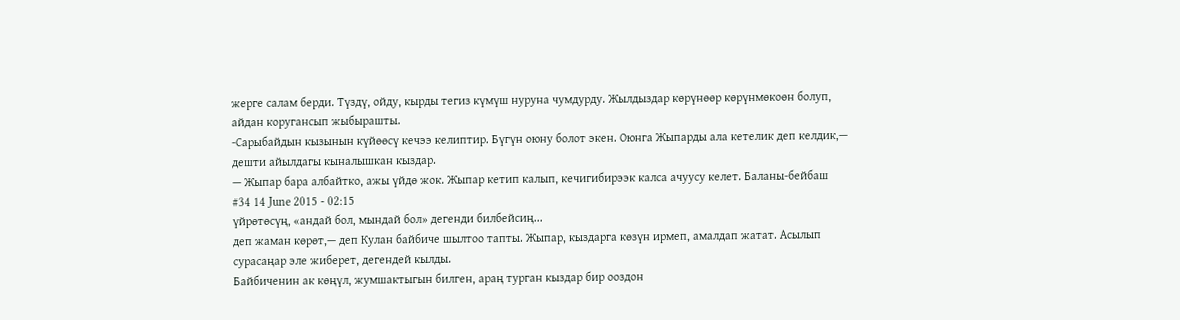жерге салам берди. Түздү, ойду, кырды тегиз күмүш нуруна чумдурду. Жылдыздар көрүнөөр көрүнмөкоөн болуп, айдан коругансып жыбырашты.
-Сарыбайдын кызынын күйөөсү кечээ келиптир. Бүгүн оюну болот экен. Оюнга Жыпарды ала кетелик деп келдик,— дешти айылдагы кыналышкан кыздар.
— Жыпар бара албайтко, ажы үйдө жок. Жыпар кетип калып, кечигибирээк калса ачуусу келет. Баланы-бейбаш
#34 14 June 2015 - 02:15
үйрөтөсүң, «андай бол, мындай бол» дегенди билбейсиң...
деп жаман көрөт,— деп Кулан байбиче шылтоо тапты. Жыпар, кыздарга көзүн ирмеп, амалдап жатат. Асылып сурасаңар эле жиберет, дегендей кылды.
Байбиченин ак көңүл, жумшактыгын билген, араң турган кыздар бир ооздон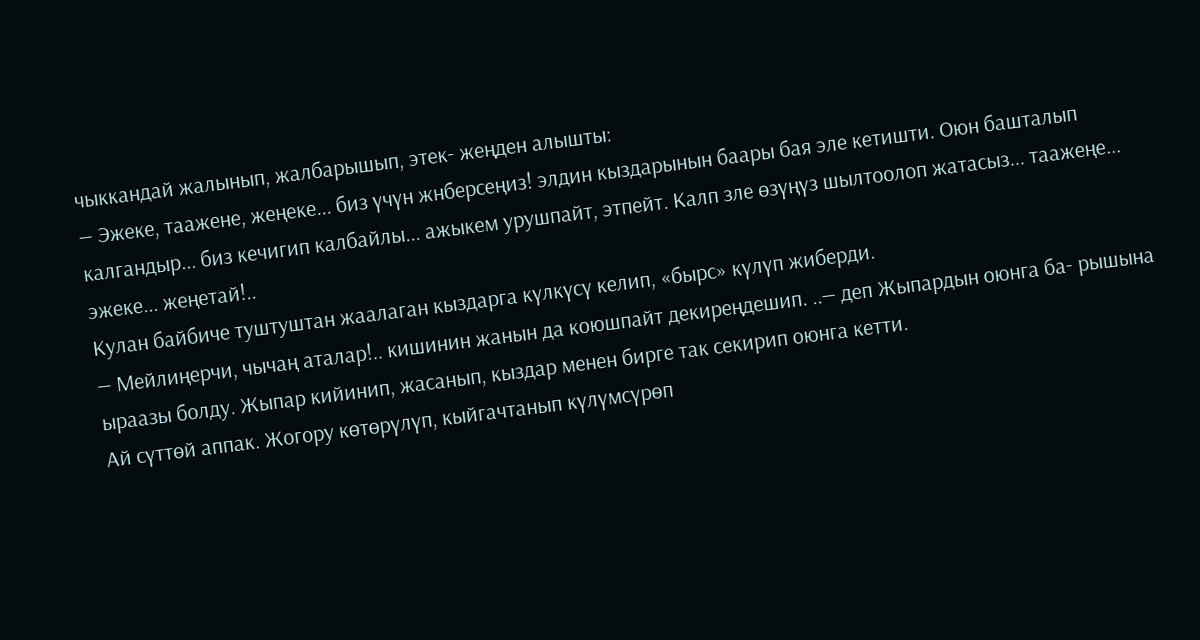чыккандай жалынып, жалбарышып, этек- жеңден алышты:
— Эжеке, таажене, жеңеке... биз үчүн жнберсеңиз! элдин кыздарынын баары бая эле кетишти. Оюн башталып калгандыр... биз кечигип калбайлы... ажыкем урушпайт, этпейт. Калп зле өзүңүз шылтоолоп жатасыз... таажеңе... эжеке... жеңетай!..
Кулан байбиче туштуштан жаалаган кыздарга күлкүсү келип, «бырс» күлүп жиберди.
— Мейлиңерчи, чычаң аталар!.. кишинин жанын да коюшпайт декиреңдешип. ..— деп Жыпардын оюнга ба- рышына ыраазы болду. Жыпар кийинип, жасанып, кыздар менен бирге так секирип оюнга кетти.
Ай сүттөй аппак. Жогору көтөрүлүп, кыйгачтанып күлүмсүрөп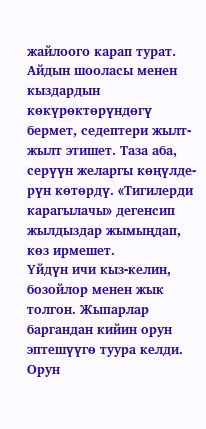жайлоого карап турат. Айдын шооласы менен кыздардын көкүрөктөрүндөгү бермет, седептери жылт-жылт этишет. Таза аба, серүүн желаргы көңүлде-рүн көтөрдү. «Тигилерди карагылачы» дегенсип жылдыздар жымыңдап, көз ирмешет.
Үйдүн ичи кыз-келин, бозойлор менен жык толгон. Жыпарлар баргандан кийин орун эптешүүгө туура келди. Орун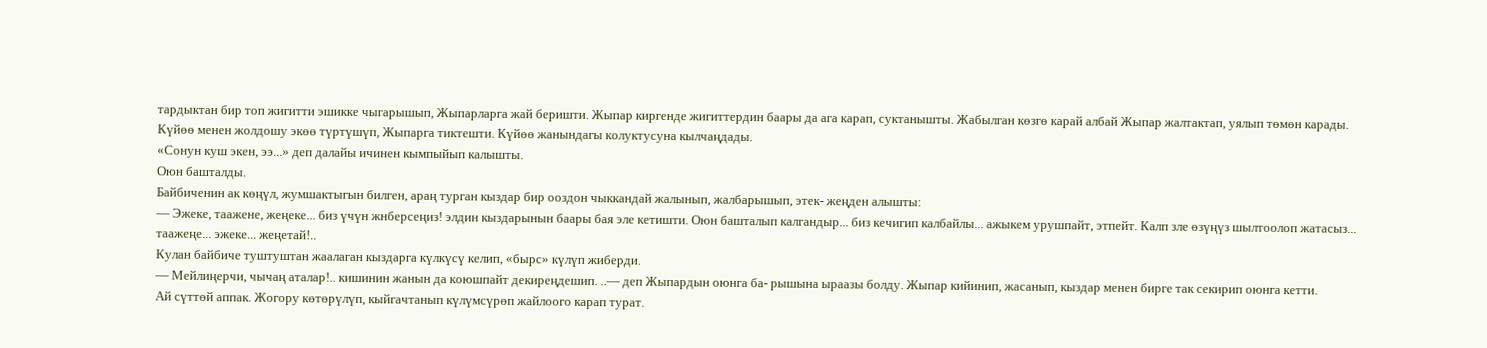тардыктан бир топ жигитти эшикке чыгарышып, Жыпарларга жай беришти. Жыпар киргенде жигиттердин баары да ага карап, суктанышты. Жабылган көзгө карай албай Жыпар жалтактап, уялып төмөн карады. Күйөө менен жолдошу экөө түртүшүп, Жыпарга тиктешти. Күйөө жанындагы колуктусуна кылчаңдады.
«Сонун куш экен, ээ...» деп далайы ичинен кымпыйып калышты.
Оюн башталды.
Байбиченин ак көңүл, жумшактыгын билген, араң турган кыздар бир ооздон чыккандай жалынып, жалбарышып, этек- жеңден алышты:
— Эжеке, таажене, жеңеке... биз үчүн жнберсеңиз! элдин кыздарынын баары бая эле кетишти. Оюн башталып калгандыр... биз кечигип калбайлы... ажыкем урушпайт, этпейт. Калп зле өзүңүз шылтоолоп жатасыз... таажеңе... эжеке... жеңетай!..
Кулан байбиче туштуштан жаалаган кыздарга күлкүсү келип, «бырс» күлүп жиберди.
— Мейлиңерчи, чычаң аталар!.. кишинин жанын да коюшпайт декиреңдешип. ..— деп Жыпардын оюнга ба- рышына ыраазы болду. Жыпар кийинип, жасанып, кыздар менен бирге так секирип оюнга кетти.
Ай сүттөй аппак. Жогору көтөрүлүп, кыйгачтанып күлүмсүрөп жайлоого карап турат.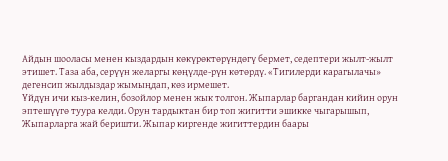Айдын шооласы менен кыздардын көкүрөктөрүндөгү бермет, седептери жылт-жылт этишет. Таза аба, серүүн желаргы көңүлде-рүн көтөрдү. «Тигилерди карагылачы» дегенсип жылдыздар жымыңдап, көз ирмешет.
Үйдүн ичи кыз-келин, бозойлор менен жык толгон. Жыпарлар баргандан кийин орун эптешүүгө туура келди. Орун тардыктан бир топ жигитти эшикке чыгарышып, Жыпарларга жай беришти. Жыпар киргенде жигиттердин баары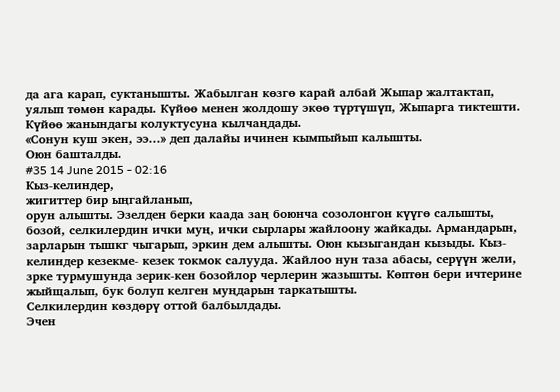да ага карап, суктанышты. Жабылган көзгө карай албай Жыпар жалтактап, уялып төмөн карады. Күйөө менен жолдошу экөө түртүшүп, Жыпарга тиктешти. Күйөө жанындагы колуктусуна кылчаңдады.
«Сонун куш экен, ээ...» деп далайы ичинен кымпыйып калышты.
Оюн башталды.
#35 14 June 2015 - 02:16
Кыз-келиндер,
жигиттер бир ыңгайланып,
орун алышты. Эзелден берки каада заң боюнча созолонгон күүгө салышты, бозой, селкилердин ички муң, ички сырлары жайлоону жайкады. Армандарын,
зарларын тышкг чыгарып, эркин дем алышты. Оюн кызыгандан кызыды. Кыз-келиндер кезекме- кезек токмок салууда. Жайлоо нун таза абасы, серүүн жели, зрке турмушунда зерик-кен бозойлор черлерин жазышты. Көптөн бери ичтерине жыйщалып, бук болуп келген муңдарын таркатышты.
Селкилердин көздөрү оттой балбылдады.
Эчен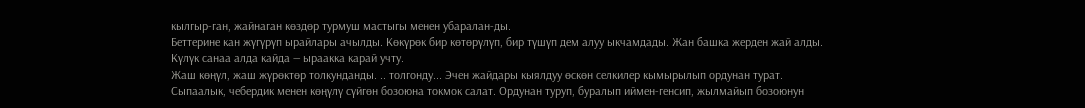кылгыр-ган, жайнаган көздөр турмуш мастыгы менен убаралан-ды.
Беттерине кан жүгүрүп ырайлары ачылды. Көкүрөк бир көтөрүлүп, бир түшүп дем алуу ыкчамдады. Жан башка жерден жай алды. Күлүк санаа алда кайда — ыраакка карай учту.
Жаш көңүл, жаш жүрөктөр толкунданды. .. толгонду... Эчен жайдары кыялдуу өскөн селкилер кымырылып ордунан турат. Сыпаалык, чебердик менен көңүлү сүйгөн бозоюна токмок салат. Ордунан туруп, буралып иймен-генсип, жылмайып бозоюнун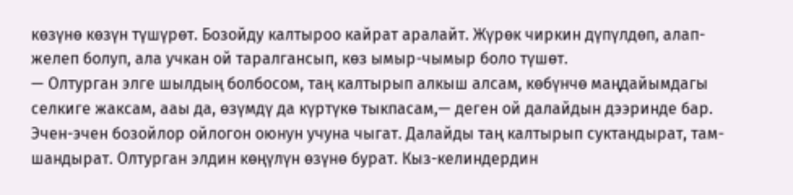көзүнө көзүн түшүрөт. Бозойду калтыроо кайрат аралайт. Жүрөк чиркин дүпүлдөп, алап- желеп болуп, ала учкан ой таралгансып, көз ымыр-чымыр боло түшөт.
— Олтурган элге шылдың болбосом, таң калтырып алкыш алсам, көбүнчө маңдайымдагы селкиге жаксам, ааы да, өзүмдү да күртүкө тыкпасам,— деген ой далайдын дээринде бар. Эчен-эчен бозойлор ойлогон оюнун учуна чыгат. Далайды таң калтырып суктандырат, там-шандырат. Олтурган элдин көңүлүн өзүнө бурат. Кыз-келиндердин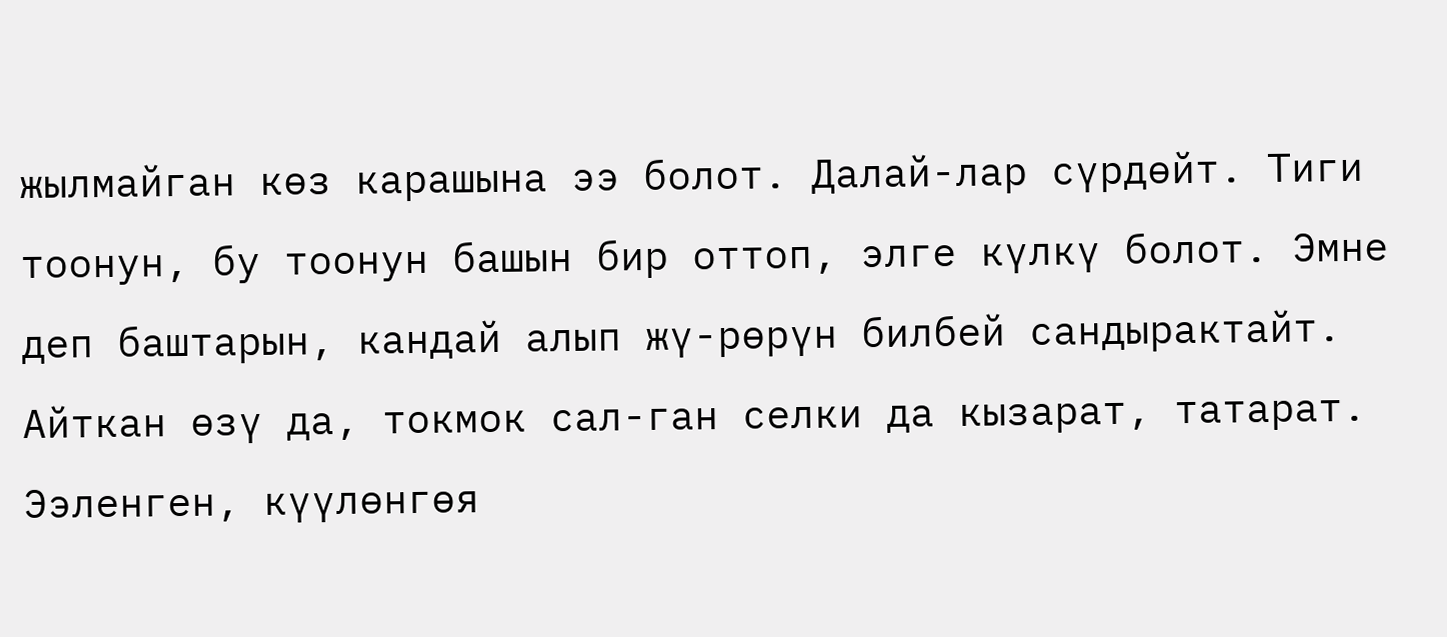жылмайган көз карашына ээ болот. Далай-лар сүрдөйт. Тиги тоонун, бу тоонун башын бир оттоп, элге күлкү болот. Эмне деп баштарын, кандай алып жү-рөрүн билбей сандырактайт. Айткан өзү да, токмок сал-ган селки да кызарат, татарат. Ээленген, күүлөнгөя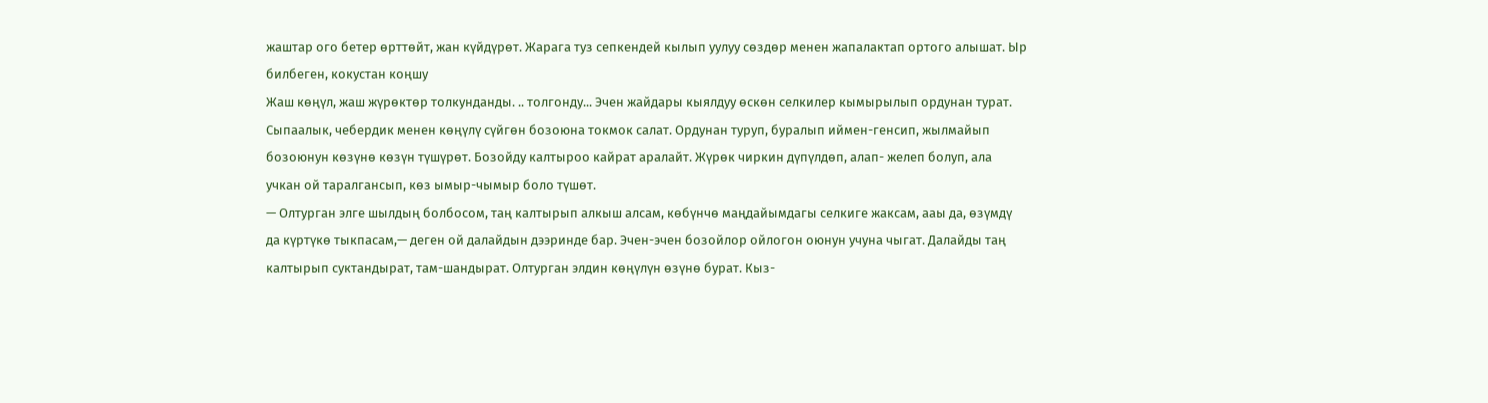жаштар ого бетер өрттөйт, жан күйдүрөт. Жарага туз сепкендей кылып уулуу сөздөр менен жапалактап ортого алышат. Ыр билбеген, кокустан коңшу
Жаш көңүл, жаш жүрөктөр толкунданды. .. толгонду... Эчен жайдары кыялдуу өскөн селкилер кымырылып ордунан турат. Сыпаалык, чебердик менен көңүлү сүйгөн бозоюна токмок салат. Ордунан туруп, буралып иймен-генсип, жылмайып бозоюнун көзүнө көзүн түшүрөт. Бозойду калтыроо кайрат аралайт. Жүрөк чиркин дүпүлдөп, алап- желеп болуп, ала учкан ой таралгансып, көз ымыр-чымыр боло түшөт.
— Олтурган элге шылдың болбосом, таң калтырып алкыш алсам, көбүнчө маңдайымдагы селкиге жаксам, ааы да, өзүмдү да күртүкө тыкпасам,— деген ой далайдын дээринде бар. Эчен-эчен бозойлор ойлогон оюнун учуна чыгат. Далайды таң калтырып суктандырат, там-шандырат. Олтурган элдин көңүлүн өзүнө бурат. Кыз-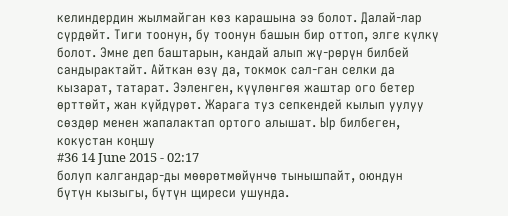келиндердин жылмайган көз карашына ээ болот. Далай-лар сүрдөйт. Тиги тоонун, бу тоонун башын бир оттоп, элге күлкү болот. Эмне деп баштарын, кандай алып жү-рөрүн билбей сандырактайт. Айткан өзү да, токмок сал-ган селки да кызарат, татарат. Ээленген, күүлөнгөя жаштар ого бетер өрттөйт, жан күйдүрөт. Жарага туз сепкендей кылып уулуу сөздөр менен жапалактап ортого алышат. Ыр билбеген, кокустан коңшу
#36 14 June 2015 - 02:17
болуп калгандар-ды мөөрөтмөйүнчө тынышпайт, оюндун бүтүн кызыгы, бүтүн щиреси ушунда.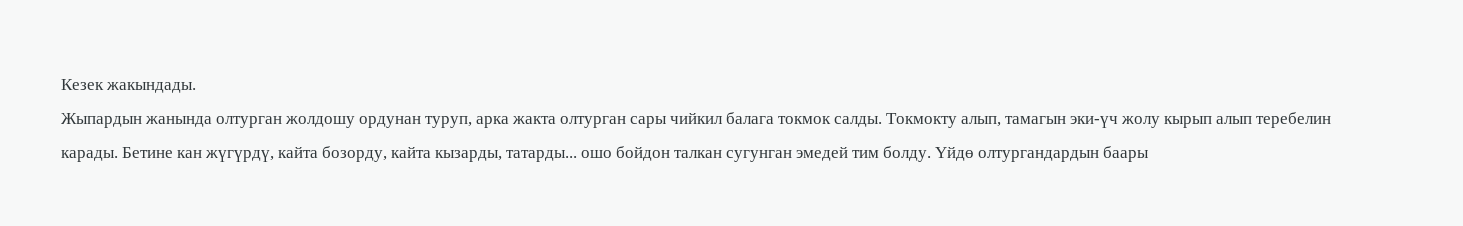Кезек жакындады.
Жыпардын жанында олтурган жолдошу ордунан туруп, арка жакта олтурган сары чийкил балага токмок салды. Токмокту алып, тамагын эки-үч жолу кырып алып теребелин карады. Бетине кан жүгүрдү, кайта бозорду, кайта кызарды, татарды... ошо бойдон талкан сугунган эмедей тим болду. Үйдө олтургандардын баары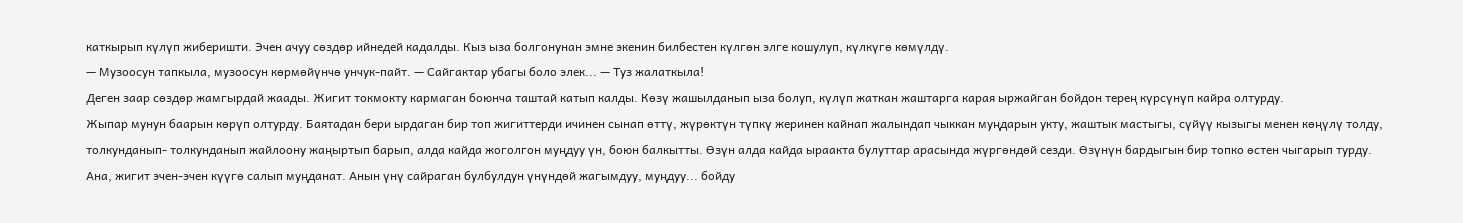каткырып күлүп жиберишти. Эчен ачуу сөздөр ийнедей кадалды. Кыз ыза болгонунан эмне экенин билбестен күлгөн элге кошулуп, күлкүгө көмүлдү.
— Музоосун тапкыла, музоосун көрмөйүнчө унчук-пайт. — Сайгактар убагы боло элек... — Туз жалаткыла!
Деген заар сөздөр жамгырдай жаады. Жигит токмокту кармаган боюнча таштай катып калды. Көзү жашылданып ыза болуп, күлүп жаткан жаштарга карая ыржайган бойдон терең күрсүнүп кайра олтурду.
Жыпар мунун баарын көрүп олтурду. Баятадан бери ырдаган бир топ жигиттерди ичинен сынап өттү, жүрөктүн түпкү жеринен кайнап жалындап чыккан муңдарын укту, жаштык мастыгы, сүйүү кызыгы менен көңүлү толду, толкунданып- толкунданып жайлоону жаңыртып барып, алда кайда жоголгон муңдуу үн, боюн балкытты. Өзүн алда кайда ыраакта булуттар арасында жүргөндөй сезди. Өзүнүн бардыгын бир топко өстен чыгарып турду.
Ана, жигит эчен-эчен күүгө салып муңданат. Анын үнү сайраган булбулдун үнүндөй жагымдуу, муңдуу... бойду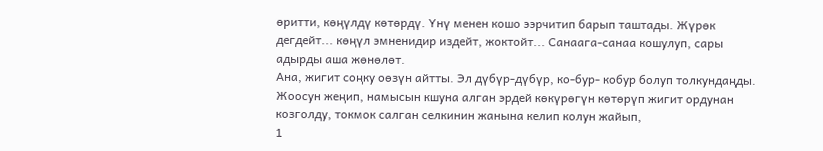өритти, көңүлдү көтөрдү. Үнү менен кошо ээрчитип барып таштады. Жүрөк дегдейт... көңүл эмненидир издейт, жоктойт... Санаага-санаа кошулуп, сары адырды аша жөнөлөт.
Ана, жигит соңку оөзүн айтты. Эл дүбүр-дүбүр, ко-бур- кобур болуп толкундаңды. Жоосун жеңип, намысын кшуна алган эрдей көкүрөгүн көтөрүп жигит ордунан козголду, токмок салган селкинин жанына келип колун жайып,
1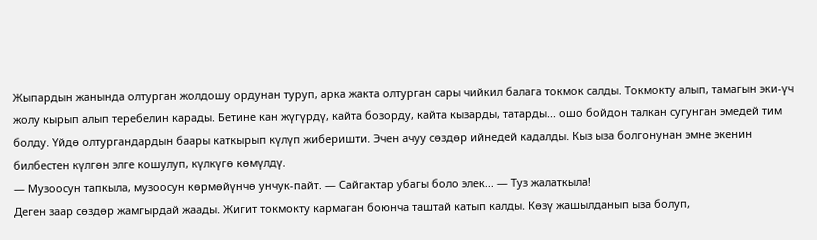Жыпардын жанында олтурган жолдошу ордунан туруп, арка жакта олтурган сары чийкил балага токмок салды. Токмокту алып, тамагын эки-үч жолу кырып алып теребелин карады. Бетине кан жүгүрдү, кайта бозорду, кайта кызарды, татарды... ошо бойдон талкан сугунган эмедей тим болду. Үйдө олтургандардын баары каткырып күлүп жиберишти. Эчен ачуу сөздөр ийнедей кадалды. Кыз ыза болгонунан эмне экенин билбестен күлгөн элге кошулуп, күлкүгө көмүлдү.
— Музоосун тапкыла, музоосун көрмөйүнчө унчук-пайт. — Сайгактар убагы боло элек... — Туз жалаткыла!
Деген заар сөздөр жамгырдай жаады. Жигит токмокту кармаган боюнча таштай катып калды. Көзү жашылданып ыза болуп,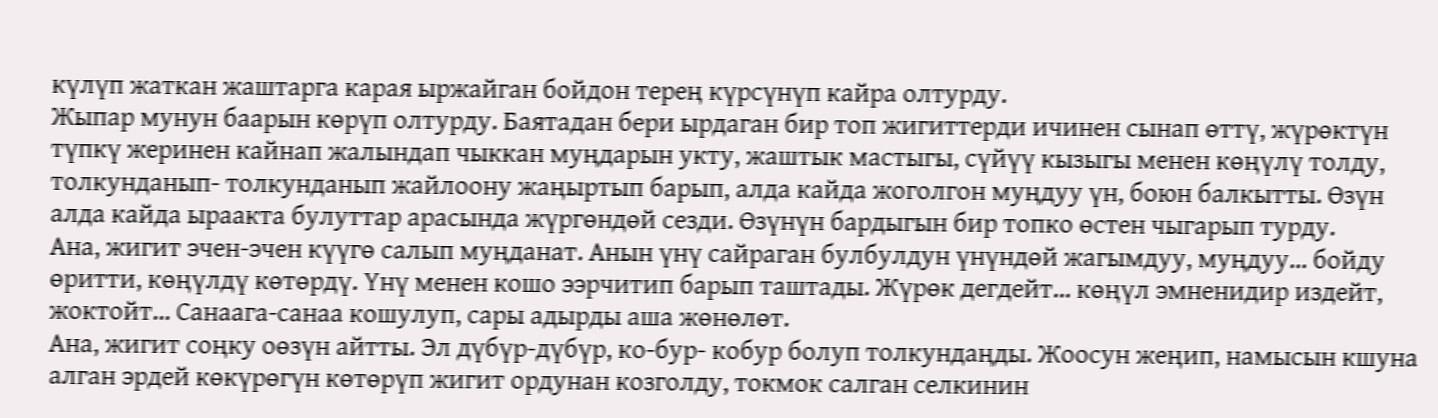күлүп жаткан жаштарга карая ыржайган бойдон терең күрсүнүп кайра олтурду.
Жыпар мунун баарын көрүп олтурду. Баятадан бери ырдаган бир топ жигиттерди ичинен сынап өттү, жүрөктүн түпкү жеринен кайнап жалындап чыккан муңдарын укту, жаштык мастыгы, сүйүү кызыгы менен көңүлү толду, толкунданып- толкунданып жайлоону жаңыртып барып, алда кайда жоголгон муңдуу үн, боюн балкытты. Өзүн алда кайда ыраакта булуттар арасында жүргөндөй сезди. Өзүнүн бардыгын бир топко өстен чыгарып турду.
Ана, жигит эчен-эчен күүгө салып муңданат. Анын үнү сайраган булбулдун үнүндөй жагымдуу, муңдуу... бойду өритти, көңүлдү көтөрдү. Үнү менен кошо ээрчитип барып таштады. Жүрөк дегдейт... көңүл эмненидир издейт, жоктойт... Санаага-санаа кошулуп, сары адырды аша жөнөлөт.
Ана, жигит соңку оөзүн айтты. Эл дүбүр-дүбүр, ко-бур- кобур болуп толкундаңды. Жоосун жеңип, намысын кшуна алган эрдей көкүрөгүн көтөрүп жигит ордунан козголду, токмок салган селкинин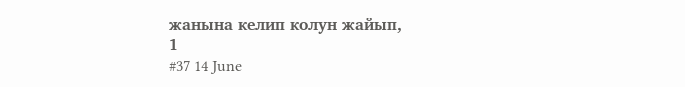жанына келип колун жайып,
1
#37 14 June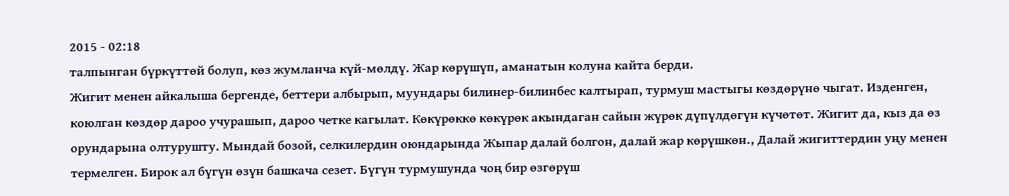2015 - 02:18
талпынган бүркүттөй болуп, көз жумланча күй-мөлдү. Жар көрүшүп, аманатын колуна кайта берди.
Жигит менен айкалыша бергенде, беттери албырып, муундары билинер-билинбес калтырап, турмуш мастыгы көздөрүнө чыгат. Изденген, коюлган көздөр дароо учурашып, дароо четке кагылат. Көкүрөккө көкүрөк акындаган сайын жүрөк дүпүлдөгүн күчөтөт. Жигит да, кыз да өз орундарына олтурушту. Мындай бозой, селкилердин оюндарында Жыпар далай болгон, далай жар көрүшкөн., Далай жигиттердин уңу менен термелген. Бирок ал бүгүн өзүн башкача сезет. Бүгүн турмушунда чоң бир өзгөрүш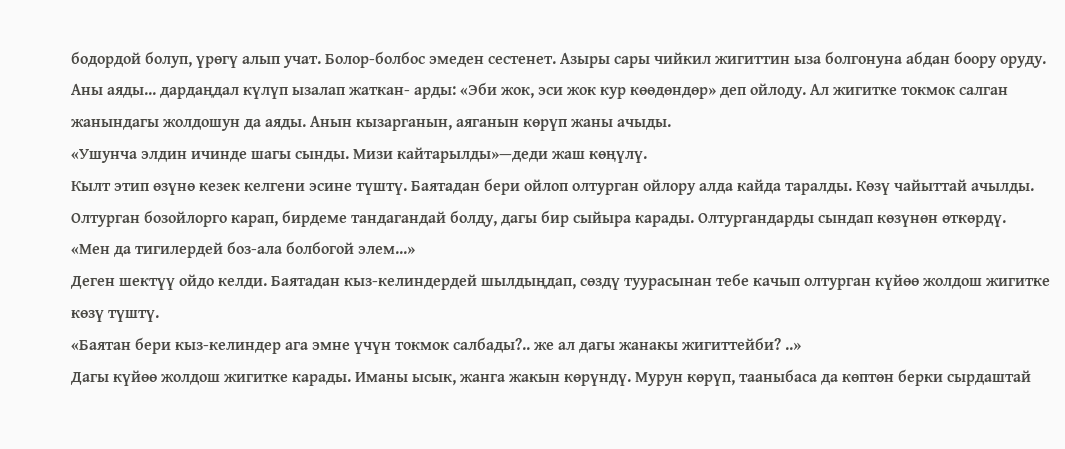бодордой болуп, үрөгү алып учат. Болор-болбос эмеден сестенет. Азыры сары чийкил жигиттин ыза болгонуна абдан боору оруду. Аны аяды... дардаңдал күлүп ызалап жаткан- арды: «Эби жок, эси жок кур көөдөндөр» деп ойлоду. Ал жигитке токмок салган жанындагы жолдошун да аяды. Анын кызарганын, аяганын көрүп жаны ачыды.
«Ушунча элдин ичинде шагы сынды. Мизи кайтарылды»—деди жаш көңүлү.
Кылт этип өзүнө кезек келгени эсине түштү. Баятадан бери ойлоп олтурган ойлору алда кайда таралды. Көзү чайыттай ачылды. Олтурган бозойлорго карап, бирдеме тандагандай болду, дагы бир сыйыра карады. Олтургандарды сындап көзүнөн өткөрдү.
«Мен да тигилердей боз-ала болбогой элем...»
Деген шектүү ойдо келди. Баятадан кыз-келиндердей шылдыңдап, сөздү туурасынан тебе качып олтурган күйөө жолдош жигитке көзү түштү.
«Баятан бери кыз-келиндер ага эмне үчүн токмок салбады?.. же ал дагы жанакы жигиттейби? ..»
Дагы күйөө жолдош жигитке карады. Иманы ысык, жанга жакын көрүндү. Мурун көрүп, тааныбаса да көптөн берки сырдаштай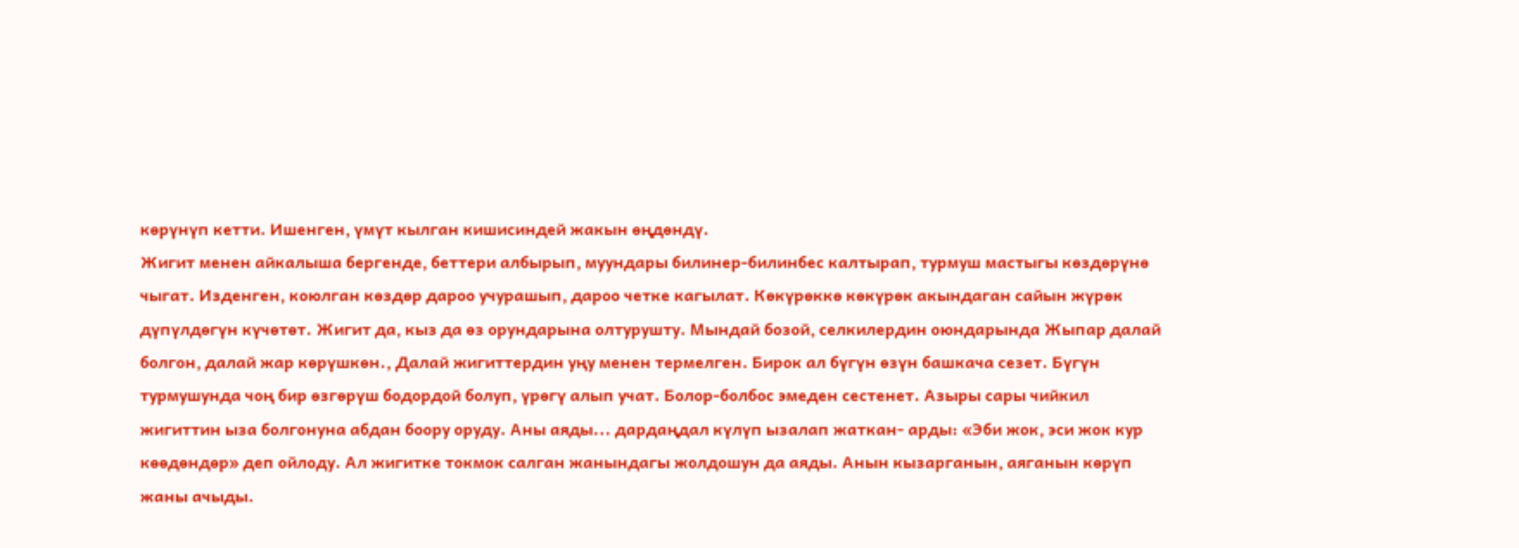көрүнүп кетти. Ишенген, үмүт кылган кишисиндей жакын өңдөндү.
Жигит менен айкалыша бергенде, беттери албырып, муундары билинер-билинбес калтырап, турмуш мастыгы көздөрүнө чыгат. Изденген, коюлган көздөр дароо учурашып, дароо четке кагылат. Көкүрөккө көкүрөк акындаган сайын жүрөк дүпүлдөгүн күчөтөт. Жигит да, кыз да өз орундарына олтурушту. Мындай бозой, селкилердин оюндарында Жыпар далай болгон, далай жар көрүшкөн., Далай жигиттердин уңу менен термелген. Бирок ал бүгүн өзүн башкача сезет. Бүгүн турмушунда чоң бир өзгөрүш бодордой болуп, үрөгү алып учат. Болор-болбос эмеден сестенет. Азыры сары чийкил жигиттин ыза болгонуна абдан боору оруду. Аны аяды... дардаңдал күлүп ызалап жаткан- арды: «Эби жок, эси жок кур көөдөндөр» деп ойлоду. Ал жигитке токмок салган жанындагы жолдошун да аяды. Анын кызарганын, аяганын көрүп жаны ачыды.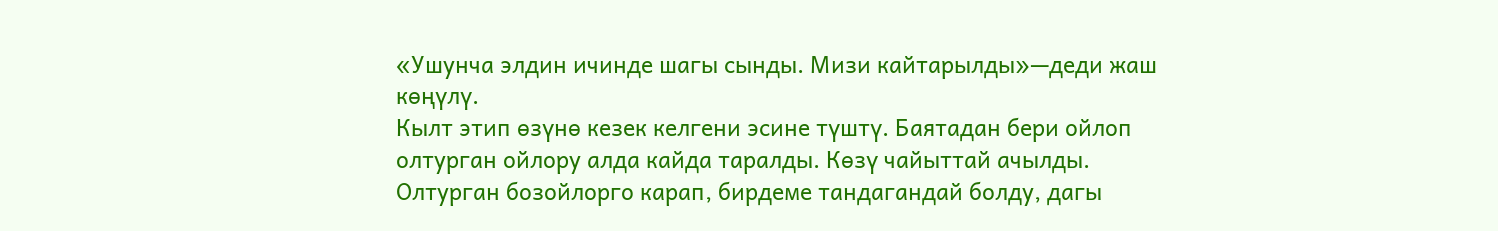«Ушунча элдин ичинде шагы сынды. Мизи кайтарылды»—деди жаш көңүлү.
Кылт этип өзүнө кезек келгени эсине түштү. Баятадан бери ойлоп олтурган ойлору алда кайда таралды. Көзү чайыттай ачылды. Олтурган бозойлорго карап, бирдеме тандагандай болду, дагы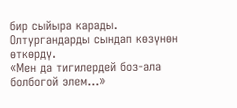бир сыйыра карады. Олтургандарды сындап көзүнөн өткөрдү.
«Мен да тигилердей боз-ала болбогой элем...»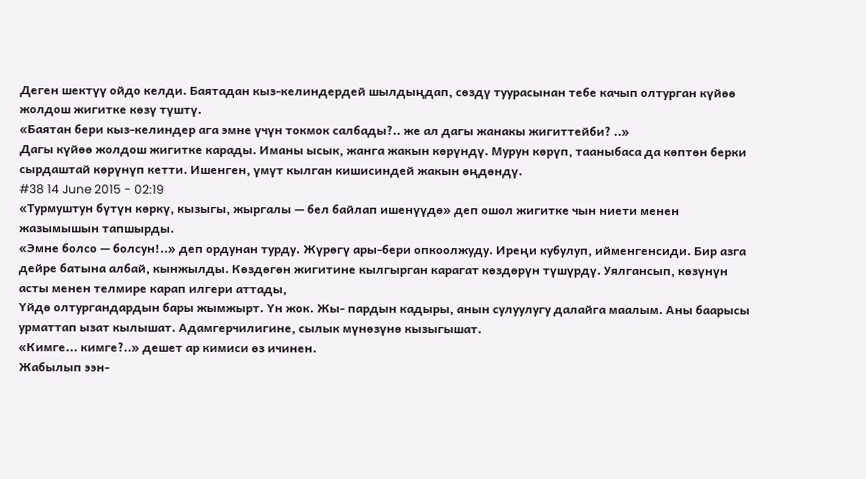Деген шектүү ойдо келди. Баятадан кыз-келиндердей шылдыңдап, сөздү туурасынан тебе качып олтурган күйөө жолдош жигитке көзү түштү.
«Баятан бери кыз-келиндер ага эмне үчүн токмок салбады?.. же ал дагы жанакы жигиттейби? ..»
Дагы күйөө жолдош жигитке карады. Иманы ысык, жанга жакын көрүндү. Мурун көрүп, тааныбаса да көптөн берки сырдаштай көрүнүп кетти. Ишенген, үмүт кылган кишисиндей жакын өңдөндү.
#38 14 June 2015 - 02:19
«Турмуштун бүтүн көркү, кызыгы, жыргалы — бел байлап ишенүүдө» деп ошол жигитке чын ниети менен жазымышын тапшырды.
«Эмне болсо — болсун!..» деп ордунан турду. Жүрөгү ары-бери опкоолжуду. Иреңи кубулуп, ийменгенсиди. Бир азга дейре батына албай, кынжылды. Көздөгөн жигитине кылгырган карагат көздөрүн түшүрдү. Уялгансып, көзүнүн асты менен телмире карап илгери аттады,
Үйдө олтургандардын бары жымжырт. Үн жок. Жы- пардын кадыры, анын сулуулугу далайга маалым. Аны баарысы урматтап ызат кылышат. Адамгерчилигине, сылык мүнөзүнө кызыгышат.
«Кимге... кимге?..» дешет ар кимиси өз ичинен.
Жабылып ээн-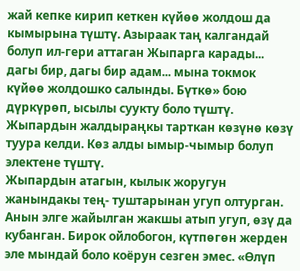жай кепке кирип кеткен күйөө жолдош да кымырына түштү. Азыраак таң калгандай болуп ил-гери аттаган Жыпарга карады... дагы бир, дагы бир адам... мына токмок күйөө жолдошко салынды. Бүткө» бою дүркүрөп, ысылы суукту боло түштү. Жыпардын жалдыраңкы тарткан көзүнө көзү туура келди. Көз алды ымыр-чымыр болуп электене түштү.
Жыпардын атагын, кылык жоругун жанындакы тең- туштарынан угуп олтурган. Анын элге жайылган жакшы атып угуп, өзү да кубанган. Бирок ойлобогон, күтпөгөн жерден эле мындай боло коёрун сезген эмес. «Өлүп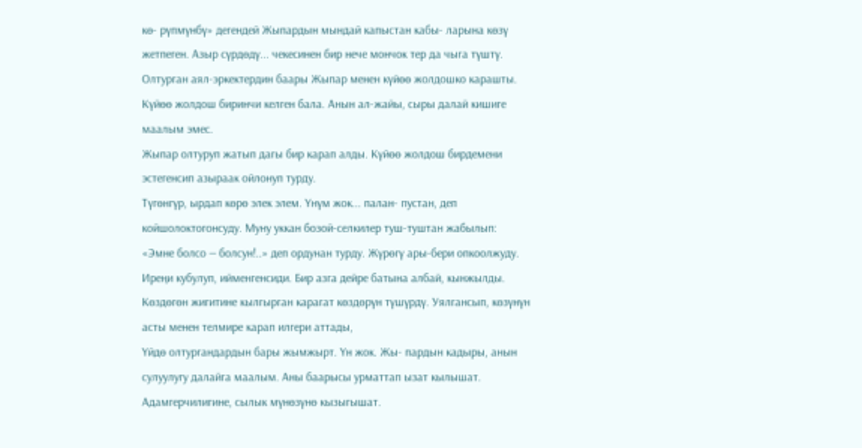кө- рүпмүнбү» дегендей Жыпардын мындай капыстан кабы- ларына көзү жетпеген. Азыр сүрдөдү... чекесинен бир нече мончок тер да чыга түштү.
Олтурган аял-эркектердин баары Жыпар менен күйөө жолдошко карашты. Күйөө жолдош биринчи келген бала. Анын ал-жайы, сыры далай кишиге маалым эмес.
Жыпар олтуруп жатып дагы бир карап алды. Күйөө жолдош бирдемени эстегенсип азыраак ойлонуп турду.
Түгөнгүр, ырдап көрө элек элем. Үнүм жок... палан- пустан, деп койшолоктогонсуду. Муну уккан бозой-селкилер туш-туштан жабылып:
«Эмне болсо — болсун!..» деп ордунан турду. Жүрөгү ары-бери опкоолжуду. Иреңи кубулуп, ийменгенсиди. Бир азга дейре батына албай, кынжылды. Көздөгөн жигитине кылгырган карагат көздөрүн түшүрдү. Уялгансып, көзүнүн асты менен телмире карап илгери аттады,
Үйдө олтургандардын бары жымжырт. Үн жок. Жы- пардын кадыры, анын сулуулугу далайга маалым. Аны баарысы урматтап ызат кылышат. Адамгерчилигине, сылык мүнөзүнө кызыгышат.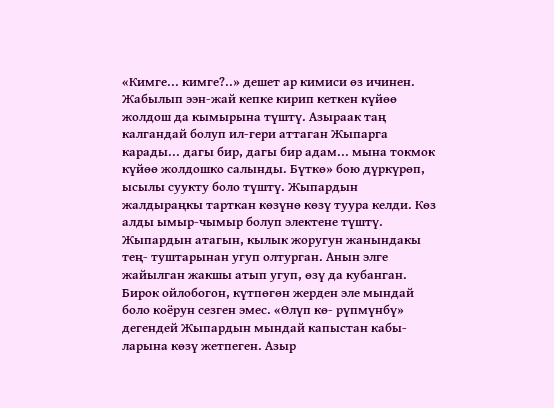«Кимге... кимге?..» дешет ар кимиси өз ичинен.
Жабылып ээн-жай кепке кирип кеткен күйөө жолдош да кымырына түштү. Азыраак таң калгандай болуп ил-гери аттаган Жыпарга карады... дагы бир, дагы бир адам... мына токмок күйөө жолдошко салынды. Бүткө» бою дүркүрөп, ысылы суукту боло түштү. Жыпардын жалдыраңкы тарткан көзүнө көзү туура келди. Көз алды ымыр-чымыр болуп электене түштү.
Жыпардын атагын, кылык жоругун жанындакы тең- туштарынан угуп олтурган. Анын элге жайылган жакшы атып угуп, өзү да кубанган. Бирок ойлобогон, күтпөгөн жерден эле мындай боло коёрун сезген эмес. «Өлүп кө- рүпмүнбү» дегендей Жыпардын мындай капыстан кабы- ларына көзү жетпеген. Азыр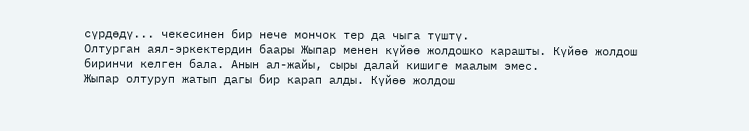сүрдөдү... чекесинен бир нече мончок тер да чыга түштү.
Олтурган аял-эркектердин баары Жыпар менен күйөө жолдошко карашты. Күйөө жолдош биринчи келген бала. Анын ал-жайы, сыры далай кишиге маалым эмес.
Жыпар олтуруп жатып дагы бир карап алды. Күйөө жолдош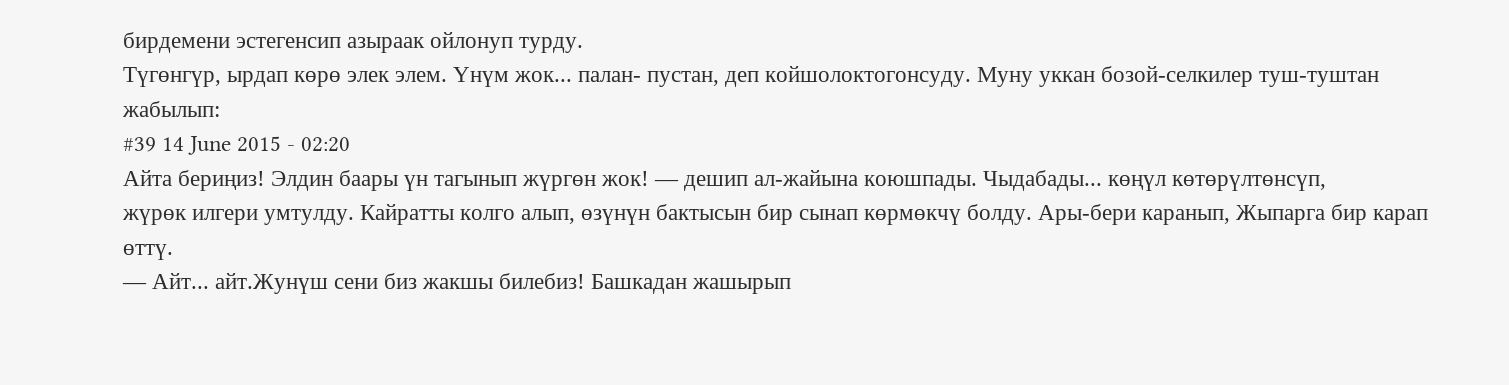бирдемени эстегенсип азыраак ойлонуп турду.
Түгөнгүр, ырдап көрө элек элем. Үнүм жок... палан- пустан, деп койшолоктогонсуду. Муну уккан бозой-селкилер туш-туштан жабылып:
#39 14 June 2015 - 02:20
Айта бериңиз! Элдин баары үн тагынып жүргөн жок! — дешип ал-жайына коюшпады. Чыдабады... көңүл көтөрүлтөнсүп,
жүрөк илгери умтулду. Кайратты колго алып, өзүнүн бактысын бир сынап көрмөкчү болду. Ары-бери каранып, Жыпарга бир карап өттү.
— Айт... айт.Жунүш сени биз жакшы билебиз! Башкадан жашырып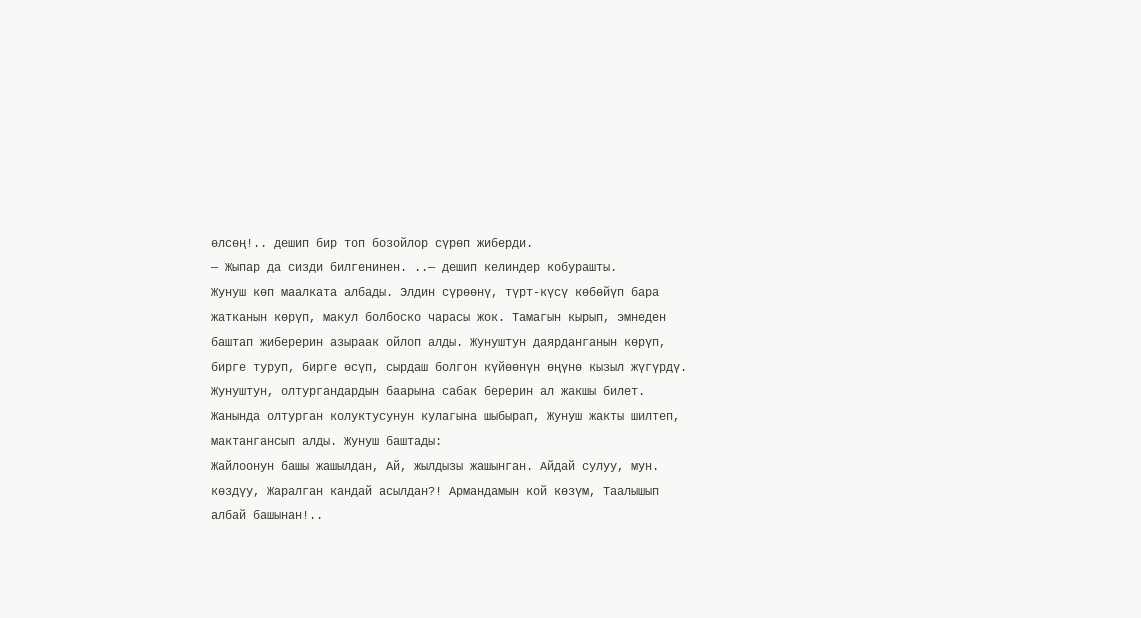өлсөң!.. дешип бир топ бозойлор сүрөп жиберди.
— Жыпар да сизди билгенинен. ..— дешип келиндер кобурашты.
Жунуш көп маалката албады. Элдин сүрөөнү, түрт-күсү көбөйүп бара жатканын көрүп, макул болбоско чарасы жок. Тамагын кырып, эмнеден баштап жиберерин азыраак ойлоп алды. Жунуштун даярданганын көрүп, бирге туруп, бирге өсүп, сырдаш болгон күйөөнүн өңүнө кызыл жүгүрдү. Жунуштун, олтургандардын баарына сабак берерин ал жакшы билет. Жанында олтурган колуктусунун кулагына шыбырап, Жунуш жакты шилтеп, мактангансып алды. Жунуш баштады:
Жайлоонун башы жашылдан, Ай, жылдызы жашынган. Айдай сулуу, мун. көздүу, Жаралган кандай асылдан?! Армандамын кой көзүм, Таалышып албай башынан!..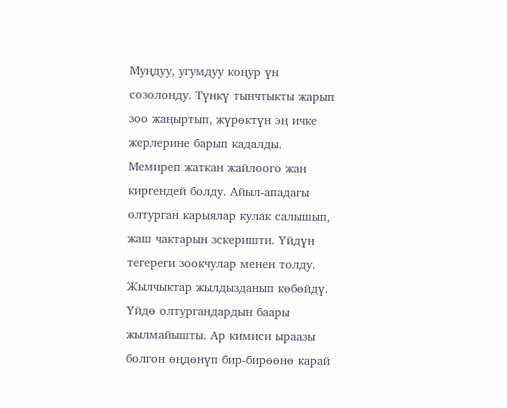Муңдуу, угумдуу коңур үн созолонду. Түнкү тынчтыкты жарып зоо жаңыртып, жүрөктүн эң ичке жерлерине барып кадалды. Мемиреп жаткан жайлоого жан киргендей болду. Айыл-ападагы олтурган карыялар кулак салышып, жаш чактарын зскеришти. Үйдүн тегереги зоокчулар менен толду. Жылчыктар жылдызданып көбөйдү.
Үйдө олтургандардын баары жылмайышты. Ар кимиси ыраазы болгон өңдөнүп бир-бирөөнө карай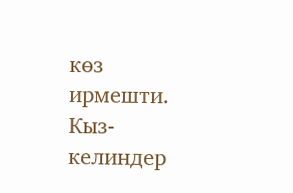көз ирмешти. Кыз-келиндер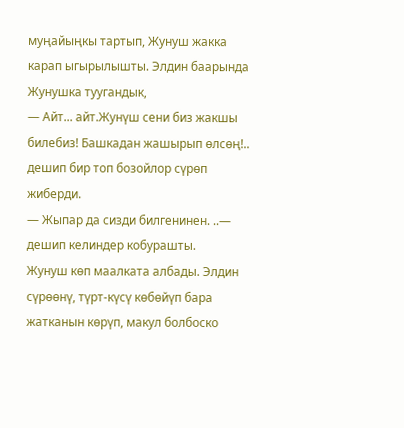муңайыңкы тартып, Жунуш жакка карап ыгырылышты. Элдин баарында Жунушка туугандык,
— Айт... айт.Жунүш сени биз жакшы билебиз! Башкадан жашырып өлсөң!.. дешип бир топ бозойлор сүрөп жиберди.
— Жыпар да сизди билгенинен. ..— дешип келиндер кобурашты.
Жунуш көп маалката албады. Элдин сүрөөнү, түрт-күсү көбөйүп бара жатканын көрүп, макул болбоско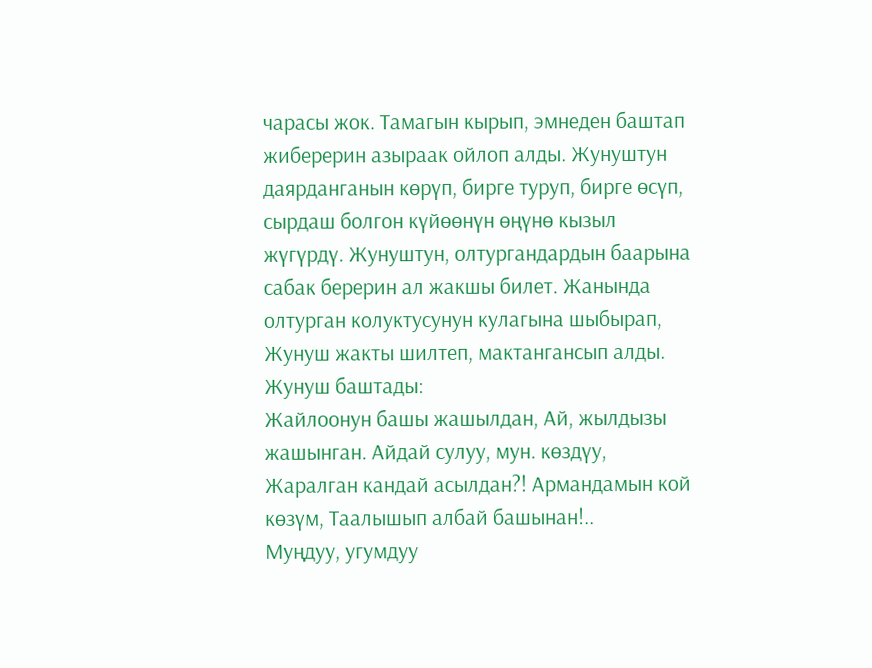чарасы жок. Тамагын кырып, эмнеден баштап жиберерин азыраак ойлоп алды. Жунуштун даярданганын көрүп, бирге туруп, бирге өсүп, сырдаш болгон күйөөнүн өңүнө кызыл жүгүрдү. Жунуштун, олтургандардын баарына сабак берерин ал жакшы билет. Жанында олтурган колуктусунун кулагына шыбырап, Жунуш жакты шилтеп, мактангансып алды. Жунуш баштады:
Жайлоонун башы жашылдан, Ай, жылдызы жашынган. Айдай сулуу, мун. көздүу, Жаралган кандай асылдан?! Армандамын кой көзүм, Таалышып албай башынан!..
Муңдуу, угумдуу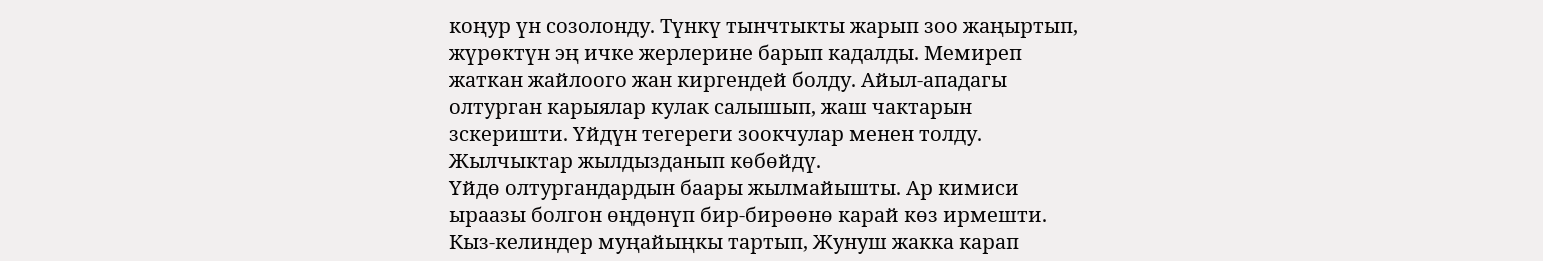коңур үн созолонду. Түнкү тынчтыкты жарып зоо жаңыртып, жүрөктүн эң ичке жерлерине барып кадалды. Мемиреп жаткан жайлоого жан киргендей болду. Айыл-ападагы олтурган карыялар кулак салышып, жаш чактарын зскеришти. Үйдүн тегереги зоокчулар менен толду. Жылчыктар жылдызданып көбөйдү.
Үйдө олтургандардын баары жылмайышты. Ар кимиси ыраазы болгон өңдөнүп бир-бирөөнө карай көз ирмешти. Кыз-келиндер муңайыңкы тартып, Жунуш жакка карап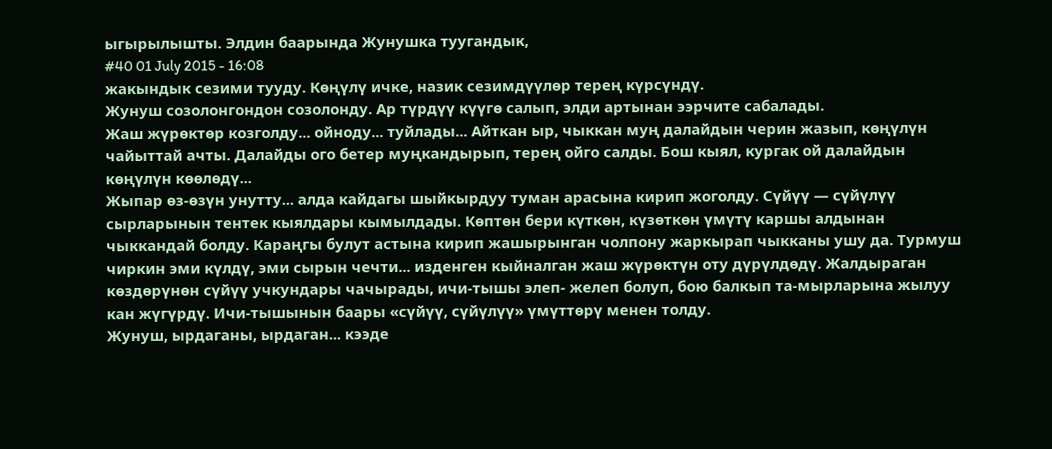ыгырылышты. Элдин баарында Жунушка туугандык,
#40 01 July 2015 - 16:08
жакындык сезими тууду. Көңүлү ичке, назик сезимдүүлөр терең күрсүндү.
Жунуш созолонгондон созолонду. Ар түрдүү күүгө салып, элди артынан ээрчите сабалады.
Жаш жүрөктөр козголду... ойноду... туйлады... Айткан ыр, чыккан муң далайдын черин жазып, көңүлүн чайыттай ачты. Далайды ого бетер муңкандырып, терең ойго салды. Бош кыял, кургак ой далайдын көңүлүн көөлөдү...
Жыпар өз-өзүн унутту... алда кайдагы шыйкырдуу туман арасына кирип жоголду. Сүйүү — сүйүлүү сырларынын тентек кыялдары кымылдады. Көптөн бери күткөн, күзөткөн үмүтү каршы алдынан чыккандай болду. Караңгы булут астына кирип жашырынган чолпону жаркырап чыкканы ушу да. Турмуш чиркин эми күлдү, эми сырын чечти... изденген кыйналган жаш жүрөктүн оту дүрүлдөдү. Жалдыраган көздөрүнөн сүйүү учкундары чачырады, ичи-тышы элеп- желеп болуп, бою балкып та-мырларына жылуу кан жүгүрдү. Ичи-тышынын баары «сүйүү, сүйүлүү» үмүттөрү менен толду.
Жунуш, ырдаганы, ырдаган... кээде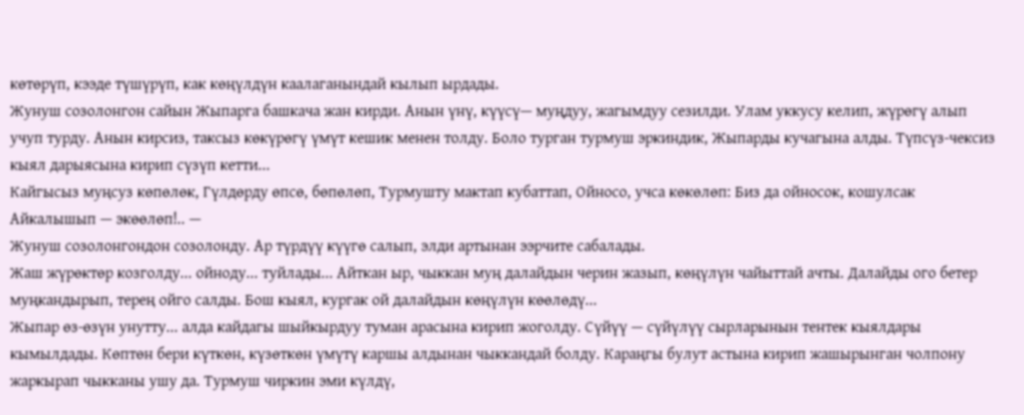көтөрүп, кээде түшүрүп, как көңүлдүн каалаганындай кылып ырдады.
Жунуш созолонгон сайын Жыпарга башкача жан кирди. Анын үнү, күүсү— муңдуу, жагымдуу сезилди. Улам уккусу келип, жүрөгү алып учуп турду. Анын кирсиз, таксыз көкүрөгү үмүт кешик менен толду. Боло турган турмуш эркиндик, Жыпарды кучагына алды. Түпсүз-чексиз кыял дарыясына кирип сүзүп кетти...
Кайгысыз муңсуз көпөлөк, Гүлдөрду өпсө, бөпөлөп, Турмушту мактап кубаттап, Ойносо, учса көкөлөп: Биз да ойносок, кошулсак Айкалышып — экөөлөп!.. —
Жунуш созолонгондон созолонду. Ар түрдүү күүгө салып, элди артынан ээрчите сабалады.
Жаш жүрөктөр козголду... ойноду... туйлады... Айткан ыр, чыккан муң далайдын черин жазып, көңүлүн чайыттай ачты. Далайды ого бетер муңкандырып, терең ойго салды. Бош кыял, кургак ой далайдын көңүлүн көөлөдү...
Жыпар өз-өзүн унутту... алда кайдагы шыйкырдуу туман арасына кирип жоголду. Сүйүү — сүйүлүү сырларынын тентек кыялдары кымылдады. Көптөн бери күткөн, күзөткөн үмүтү каршы алдынан чыккандай болду. Караңгы булут астына кирип жашырынган чолпону жаркырап чыкканы ушу да. Турмуш чиркин эми күлдү,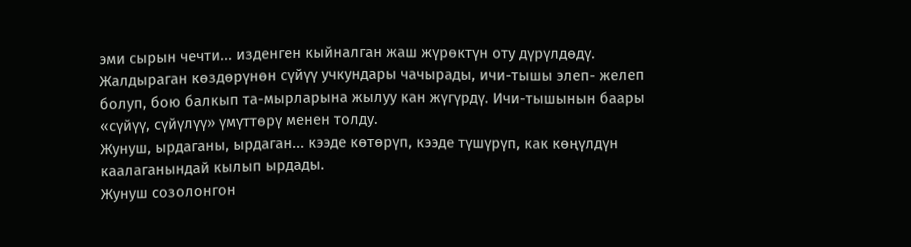эми сырын чечти... изденген кыйналган жаш жүрөктүн оту дүрүлдөдү. Жалдыраган көздөрүнөн сүйүү учкундары чачырады, ичи-тышы элеп- желеп болуп, бою балкып та-мырларына жылуу кан жүгүрдү. Ичи-тышынын баары «сүйүү, сүйүлүү» үмүттөрү менен толду.
Жунуш, ырдаганы, ырдаган... кээде көтөрүп, кээде түшүрүп, как көңүлдүн каалаганындай кылып ырдады.
Жунуш созолонгон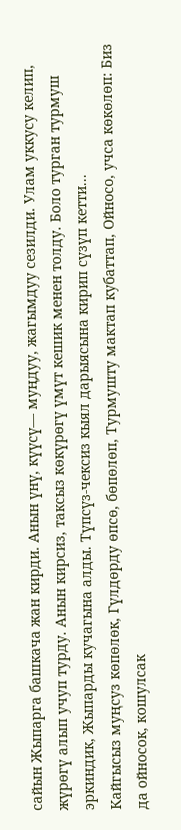сайын Жыпарга башкача жан кирди. Анын үнү, күүсү— муңдуу, жагымдуу сезилди. Улам уккусу келип, жүрөгү алып учуп турду. Анын кирсиз, таксыз көкүрөгү үмүт кешик менен толду. Боло турган турмуш эркиндик, Жыпарды кучагына алды. Түпсүз-чексиз кыял дарыясына кирип сүзүп кетти...
Кайгысыз муңсуз көпөлөк, Гүлдөрду өпсө, бөпөлөп, Турмушту мактап кубаттап, Ойносо, учса көкөлөп: Биз да ойносок, кошулсак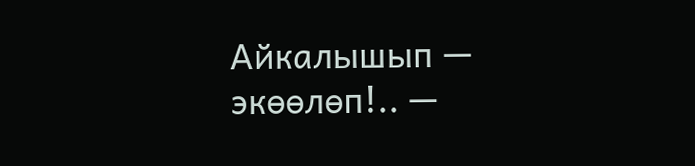Айкалышып — экөөлөп!.. —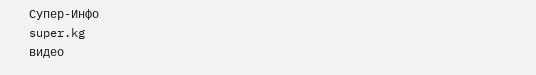Супер-Инфо
super.kg
видео